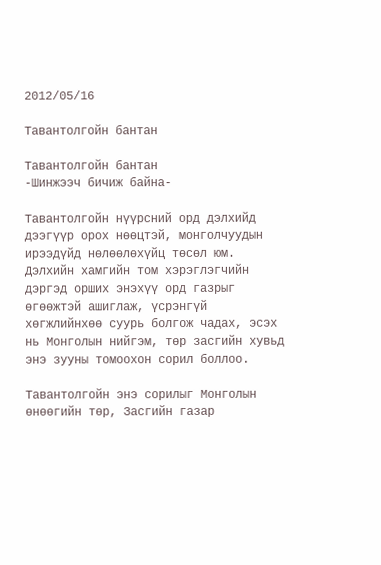2012/05/16

Тавантолгойн бантан

Тавантолгойн бантан
-Шинжээч бичиж байна-

Тавантолгойн нүүрсний орд дэлхийд дээгүүр орох нөөцтэй, монголчуудын ирээдүйд нөлөөлөхүйц төсөл юм. Дэлхийн хамгийн том хэрэглэгчийн дэргэд орших энэхүү орд газрыг өгөөжтэй ашиглаж, үсрэнгүй хөгжлийнхөө суурь болгож чадах, эсэх нь Монголын нийгэм, төр засгийн хувьд энэ зууны томоохон сорил боллоо.

Тавантолгойн энэ сорилыг Монголын өнөөгийн төр, Засгийн газар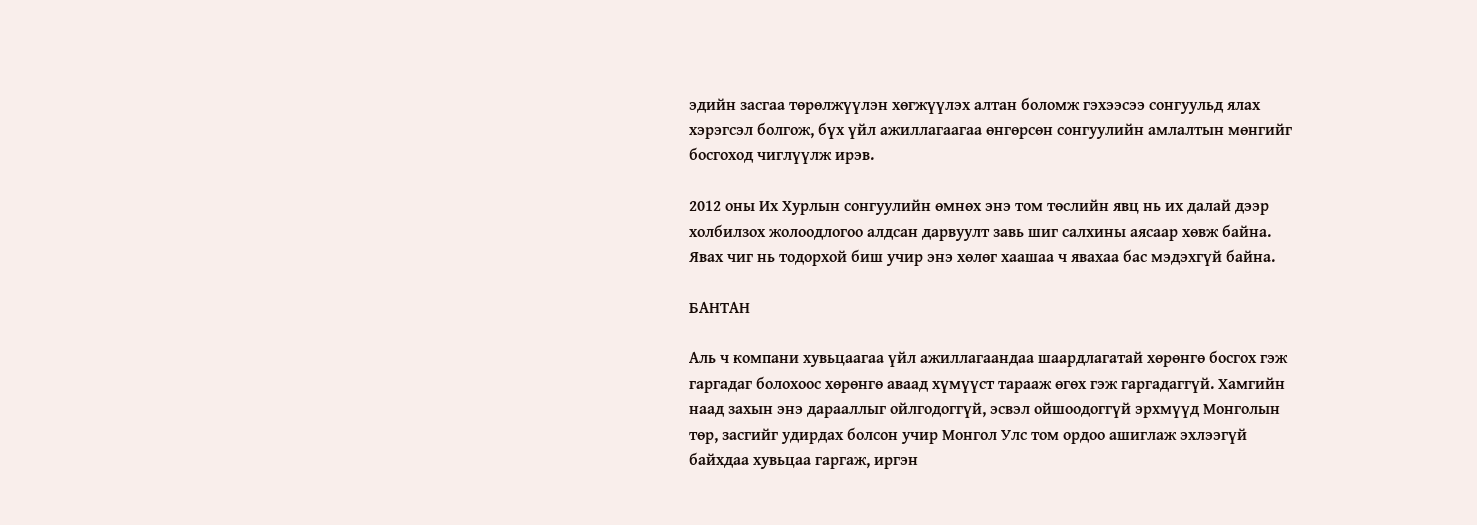эдийн засгаа төрөлжүүлэн хөгжүүлэх алтан боломж гэхээсээ сонгуульд ялах хэрэгсэл болгож, бүх үйл ажиллагаагаа өнгөрсөн сонгуулийн амлалтын мөнгийг босгоход чиглүүлж ирэв.

2012 оны Их Хурлын сонгуулийн өмнөх энэ том төслийн явц нь их далай дээр холбилзох жолоодлогоо алдсан дарвуулт завь шиг салхины аясаар хөвж байна. Явах чиг нь тодорхой биш учир энэ хөлөг хаашаа ч явахаа бас мэдэхгүй байна.

БАНТАН

Аль ч компани хувьцаагаа үйл ажиллагаандаа шаардлагатай хөрөнгө босгох гэж гаргадаг болохоос хөрөнгө аваад хүмүүст тарааж өгөх гэж гаргадаггүй. Хамгийн наад захын энэ дарааллыг ойлгодоггүй, эсвэл ойшоодоггүй эрхмүүд Монголын төр, засгийг удирдах болсон учир Монгол Улс том ордоо ашиглаж эхлээгүй байхдаа хувьцаа гаргаж, иргэн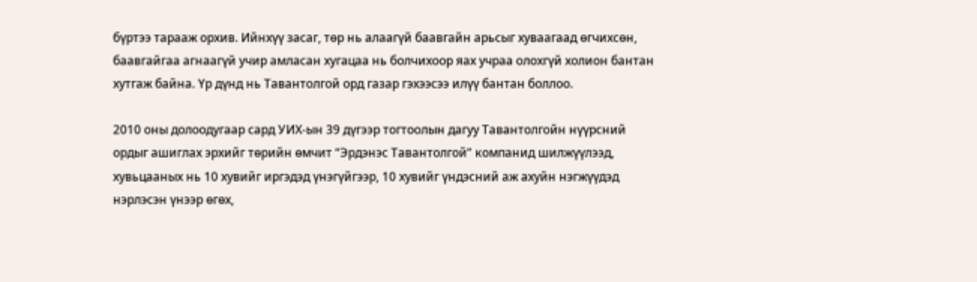бүртээ тарааж орхив. Ийнхүү засаг, төр нь алаагүй баавгайн арьсыг хуваагаад өгчихсөн, баавгайгаа агнаагүй учир амласан хугацаа нь болчихоор яах учраа олохгүй холион бантан хутгаж байна. Үр дүнд нь Тавантолгой орд газар гэхээсээ илүү бантан боллоо.

2010 оны долоодугаар сард УИХ-ын 39 дүгээр тогтоолын дагуу Тавантолгойн нүүрсний ордыг ашиглах эрхийг төрийн өмчит “Эрдэнэс Тавантолгой” компанид шилжүүлээд, хувьцааных нь 10 хувийг иргэдэд үнэгүйгээр, 10 хувийг үндэсний аж ахуйн нэгжүүдэд нэрлэсэн үнээр өгөх,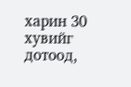харин 30 хувийг дотоод,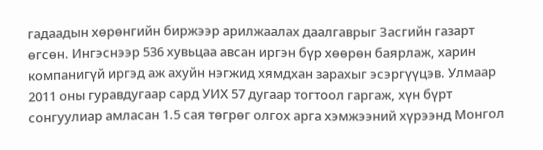гадаадын хөрөнгийн биржээр арилжаалах даалгаврыг Засгийн газарт өгсөн. Ингэснээр 536 хувьцаа авсан иргэн бүр хөөрөн баярлаж, харин компанигүй иргэд аж ахуйн нэгжид хямдхан зарахыг эсэргүүцэв. Улмаар 2011 оны гуравдугаар сард УИХ 57 дугаар тогтоол гаргаж, хүн бүрт сонгуулиар амласан 1.5 сая төгрөг олгох арга хэмжээний хүрээнд Монгол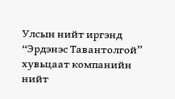Улсын нийт иргэнд “Эрдэнэс Тавантолгой” хувьцаат компанийн нийт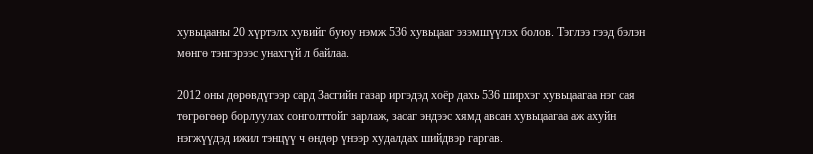хувьцааны 20 хүртэлх хувийг буюу нэмж 536 хувьцааг эзэмшүүлэх болов. Тэглээ гээд бэлэн мөнгө тэнгэрээс унахгүй л байлаа.

2012 оны дөрөвдүгээр сард Засгийн газар иргэдэд хоёр дахь 536 ширхэг хувьцаагаа нэг сая төгрөгөөр борлуулах сонголттойг зарлаж, засаг эндээс хямд авсан хувьцаагаа аж ахуйн нэгжүүдэд ижил тэнцүү ч өндөр үнээр худалдах шийдвэр гаргав.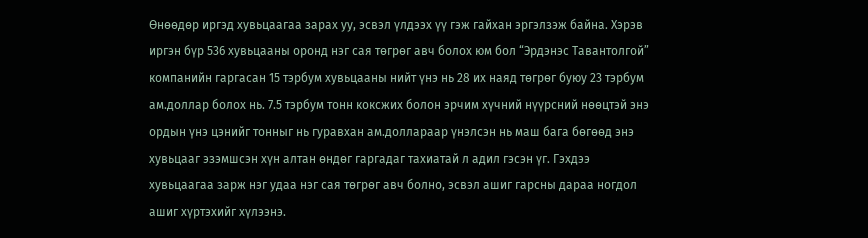Өнөөдөр иргэд хувьцаагаа зарах уу, эсвэл үлдээх үү гэж гайхан эргэлзэж байна. Хэрэв иргэн бүр 536 хувьцааны оронд нэг сая төгрөг авч болох юм бол “Эрдэнэс Тавантолгой” компанийн гаргасан 15 тэрбум хувьцааны нийт үнэ нь 28 их наяд төгрөг буюу 23 тэрбум ам.доллар болох нь. 7.5 тэрбум тонн коксжих болон эрчим хүчний нүүрсний нөөцтэй энэ ордын үнэ цэнийг тонныг нь гуравхан ам.доллараар үнэлсэн нь маш бага бөгөөд энэ хувьцааг эзэмшсэн хүн алтан өндөг гаргадаг тахиатай л адил гэсэн үг. Гэхдээ хувьцаагаа зарж нэг удаа нэг сая төгрөг авч болно, эсвэл ашиг гарсны дараа ногдол ашиг хүртэхийг хүлээнэ.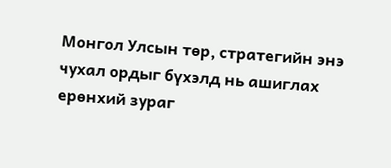Монгол Улсын төр, стратегийн энэ чухал ордыг бүхэлд нь ашиглах ерөнхий зураг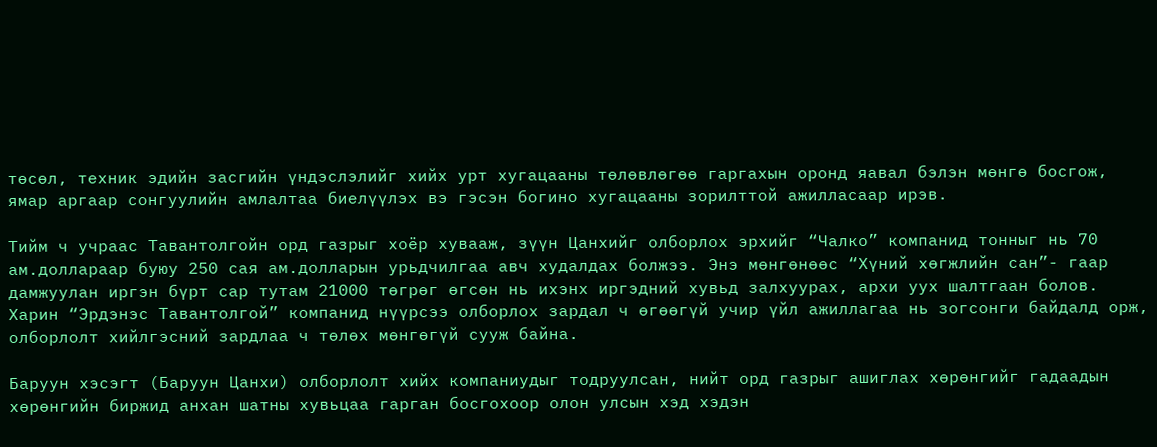төсөл, техник эдийн засгийн үндэслэлийг хийх урт хугацааны төлөвлөгөө гаргахын оронд яавал бэлэн мөнгө босгож, ямар аргаар сонгуулийн амлалтаа биелүүлэх вэ гэсэн богино хугацааны зорилттой ажилласаар ирэв.

Тийм ч учраас Тавантолгойн орд газрыг хоёр хувааж, зүүн Цанхийг олборлох эрхийг “Чалко” компанид тонныг нь 70 ам.доллараар буюу 250 сая ам.долларын урьдчилгаа авч худалдах болжээ. Энэ мөнгөнөөс “Хүний хөгжлийн сан”- гаар дамжуулан иргэн бүрт сар тутам 21000 төгрөг өгсөн нь ихэнх иргэдний хувьд залхуурах, архи уух шалтгаан болов. Харин “Эрдэнэс Тавантолгой” компанид нүүрсээ олборлох зардал ч өгөөгүй учир үйл ажиллагаа нь зогсонги байдалд орж, олборлолт хийлгэсний зардлаа ч төлөх мөнгөгүй сууж байна.

Баруун хэсэгт (Баруун Цанхи) олборлолт хийх компаниудыг тодруулсан, нийт орд газрыг ашиглах хөрөнгийг гадаадын хөрөнгийн биржид анхан шатны хувьцаа гарган босгохоор олон улсын хэд хэдэн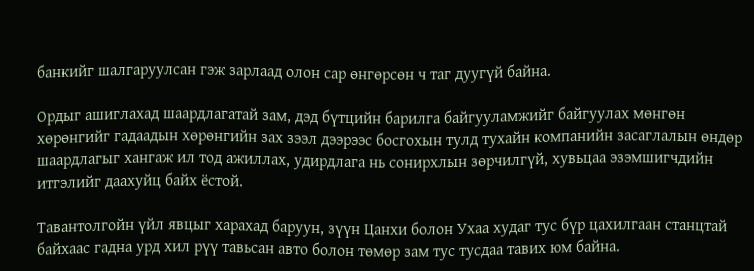банкийг шалгаруулсан гэж зарлаад олон сар өнгөрсөн ч таг дуугүй байна.

Ордыг ашиглахад шаардлагатай зам, дэд бүтцийн барилга байгууламжийг байгуулах мөнгөн хөрөнгийг гадаадын хөрөнгийн зах зээл дээрээс босгохын тулд тухайн компанийн засаглалын өндөр шаардлагыг хангаж ил тод ажиллах, удирдлага нь сонирхлын зөрчилгүй, хувьцаа эзэмшигчдийн итгэлийг даахуйц байх ёстой.

Тавантолгойн үйл явцыг харахад баруун, зүүн Цанхи болон Ухаа худаг тус бүр цахилгаан станцтай байхаас гадна урд хил рүү тавьсан авто болон төмөр зам тус тусдаа тавих юм байна.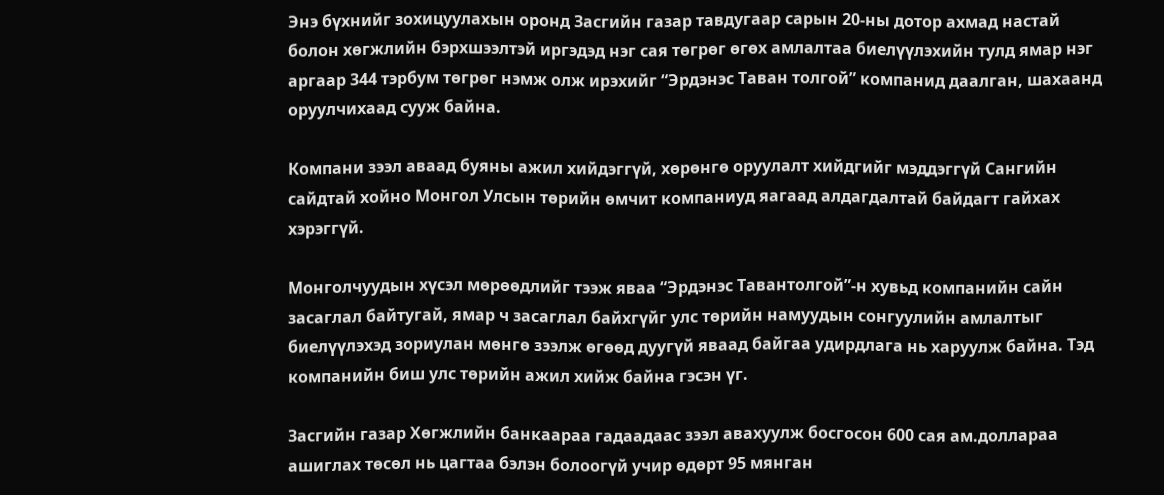Энэ бүхнийг зохицуулахын оронд Засгийн газар тавдугаар сарын 20-ны дотор ахмад настай болон хөгжлийн бэрхшээлтэй иргэдэд нэг сая төгрөг өгөх амлалтаа биелүүлэхийн тулд ямар нэг аргаар 344 тэрбум төгрөг нэмж олж ирэхийг “Эрдэнэс Таван толгой” компанид даалган, шахаанд оруулчихаад сууж байна.

Компани зээл аваад буяны ажил хийдэггүй, хөрөнгө оруулалт хийдгийг мэддэггүй Сангийн сайдтай хойно Монгол Улсын төрийн өмчит компаниуд яагаад алдагдалтай байдагт гайхах хэрэггүй.

Монголчуудын хүсэл мөрөөдлийг тээж яваа “Эрдэнэс Тавантолгой”-н хувьд компанийн сайн засаглал байтугай, ямар ч засаглал байхгүйг улс төрийн намуудын сонгуулийн амлалтыг биелүүлэхэд зориулан мөнгө зээлж өгөөд дуугүй яваад байгаа удирдлага нь харуулж байна. Тэд компанийн биш улс төрийн ажил хийж байна гэсэн үг.

Засгийн газар Хөгжлийн банкаараа гадаадаас зээл авахуулж босгосон 600 сая ам.доллараа ашиглах төсөл нь цагтаа бэлэн болоогүй учир өдөрт 95 мянган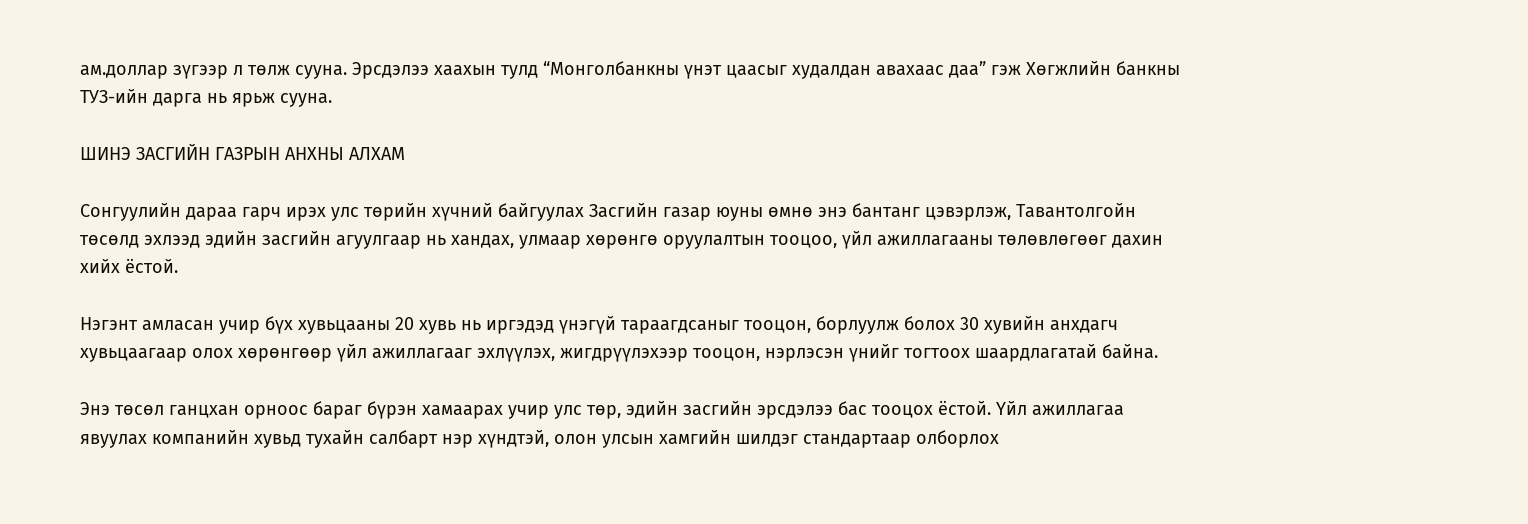ам.доллар зүгээр л төлж сууна. Эрсдэлээ хаахын тулд “Монголбанкны үнэт цаасыг худалдан авахаас даа” гэж Хөгжлийн банкны ТУЗ-ийн дарга нь ярьж сууна.

ШИНЭ ЗАСГИЙН ГАЗРЫН АНХНЫ АЛХАМ

Сонгуулийн дараа гарч ирэх улс төрийн хүчний байгуулах Засгийн газар юуны өмнө энэ бантанг цэвэрлэж, Тавантолгойн төсөлд эхлээд эдийн засгийн агуулгаар нь хандах, улмаар хөрөнгө оруулалтын тооцоо, үйл ажиллагааны төлөвлөгөөг дахин хийх ёстой.

Нэгэнт амласан учир бүх хувьцааны 20 хувь нь иргэдэд үнэгүй тараагдсаныг тооцон, борлуулж болох 30 хувийн анхдагч хувьцаагаар олох хөрөнгөөр үйл ажиллагааг эхлүүлэх, жигдрүүлэхээр тооцон, нэрлэсэн үнийг тогтоох шаардлагатай байна.

Энэ төсөл ганцхан орноос бараг бүрэн хамаарах учир улс төр, эдийн засгийн эрсдэлээ бас тооцох ёстой. Үйл ажиллагаа явуулах компанийн хувьд тухайн салбарт нэр хүндтэй, олон улсын хамгийн шилдэг стандартаар олборлох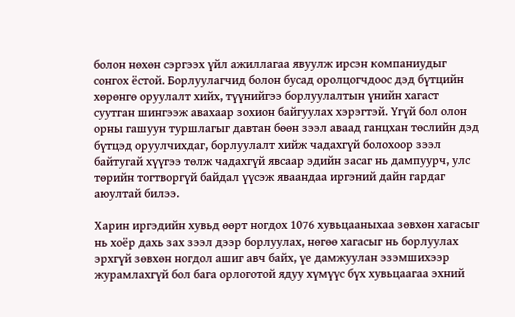болон нөхөн сэргээх үйл ажиллагаа явуулж ирсэн компаниудыг сонгох ёстой. Борлуулагчид болон бусад оролцогчдоос дэд бүтцийн хөрөнгө оруулалт хийх, түүнийгээ борлуулалтын үнийн хагаст суутган шингээж авахаар зохион байгуулах хэрэгтэй. Үгүй бол олон орны гашуун туршлагыг давтан бөөн зээл аваад ганцхан төслийн дэд бүтцэд оруулчихдаг, борлуулалт хийж чадахгүй болохоор зээл байтугай хүүгээ төлж чадахгүй явсаар эдийн засаг нь дампуурч, улс төрийн тогтворгүй байдал үүсэж яваандаа иргэний дайн гардаг аюултай билээ.

Харин иргэдийн хувьд өөрт ногдох 1076 хувьцааныхаа зөвхөн хагасыг нь хоёр дахь зах зээл дээр борлуулах, нөгөө хагасыг нь борлуулах эрхгүй зөвхөн ногдол ашиг авч байх, үе дамжуулан эзэмшихээр журамлахгүй бол бага орлоготой ядуу хүмүүс бүх хувьцаагаа эхний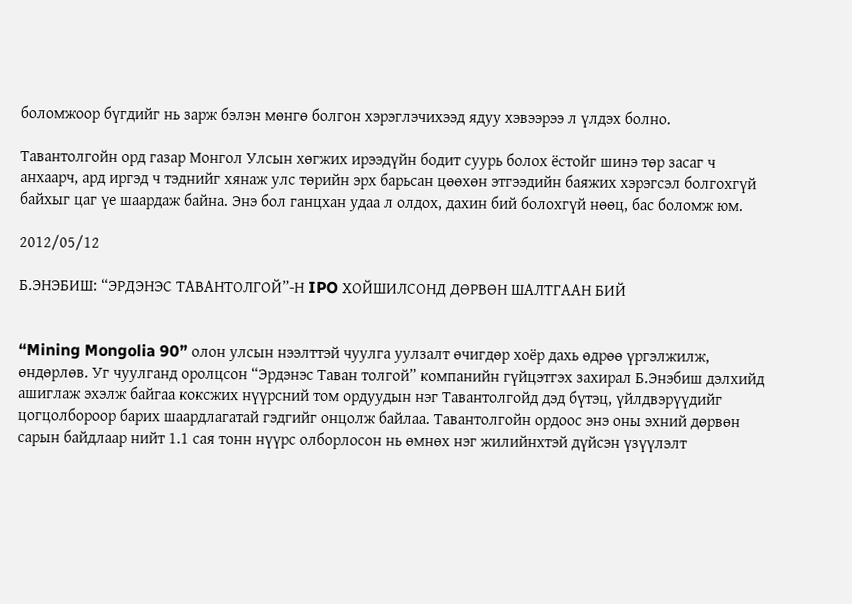боломжоор бүгдийг нь зарж бэлэн мөнгө болгон хэрэглэчихээд ядуу хэвээрээ л үлдэх болно.

Тавантолгойн орд газар Монгол Улсын хөгжих ирээдүйн бодит суурь болох ёстойг шинэ төр засаг ч анхаарч, ард иргэд ч тэднийг хянаж улс төрийн эрх барьсан цөөхөн этгээдийн баяжих хэрэгсэл болгохгүй байхыг цаг үе шаардаж байна. Энэ бол ганцхан удаа л олдох, дахин бий болохгүй нөөц, бас боломж юм.

2012/05/12

Б.ЭНЭБИШ: “ЭРДЭНЭС ТАВАНТОЛГОЙ”-Н IPO ХОЙШИЛСОНД ДӨРВӨН ШАЛТГААН БИЙ


“Mining Mongolia 90” олон улсын нээлттэй чуулга уулзалт өчигдөр хоёр дахь өдрөө үргэлжилж, өндөрлөв. Уг чуулганд оролцсон “Эрдэнэс Таван толгой” компанийн гүйцэтгэх захирал Б.Энэбиш дэлхийд ашиглаж эхэлж байгаа коксжих нүүрсний том ордуудын нэг Тавантолгойд дэд бүтэц, үйлдвэрүүдийг цогцолбороор барих шаардлагатай гэдгийг онцолж байлаа. Тавантолгойн ордоос энэ оны эхний дөрвөн сарын байдлаар нийт 1.1 сая тонн нүүрс олборлосон нь өмнөх нэг жилийнхтэй дүйсэн үзүүлэлт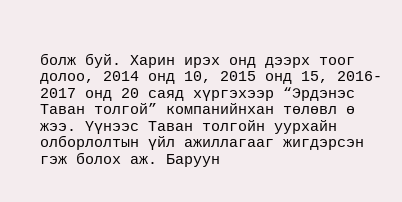болж буй. Харин ирэх онд дээрх тоог долоо, 2014 онд 10, 2015 онд 15, 2016- 2017 онд 20 саяд хүргэхээр “Эрдэнэс Таван толгой” компанийнхан төлөвл ө жээ. Үүнээс Таван толгойн уурхайн олборлолтын үйл ажиллагааг жигдэрсэн гэж болох аж. Баруун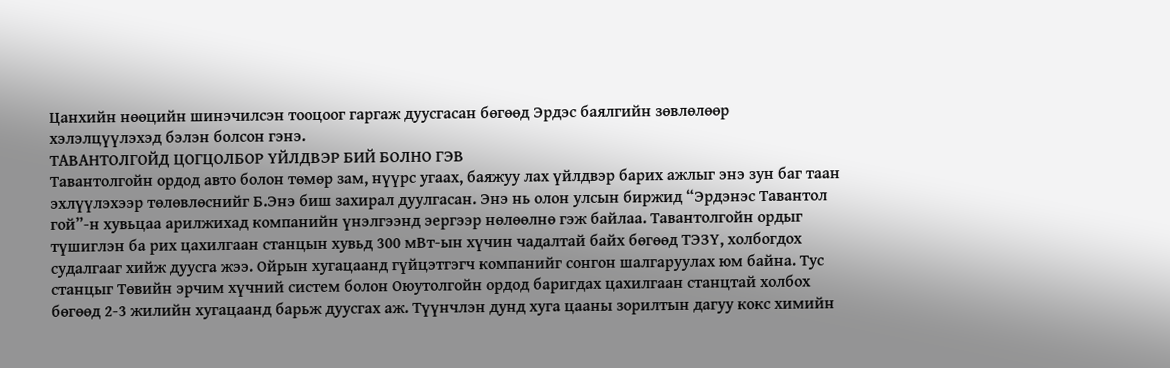Цанхийн нөөцийн шинэчилсэн тооцоог гаргаж дуусгасан бөгөөд Эрдэс баялгийн зөвлөлөөр хэлэлцүүлэхэд бэлэн болсон гэнэ.
ТАВАНТОЛГОЙД ЦОГЦОЛБОР ҮЙЛДВЭР БИЙ БОЛНО ГЭВ
Тавантолгойн ордод авто болон төмөр зам, нүүрс угаах, баяжуу лах үйлдвэр барих ажлыг энэ зун баг таан эхлүүлэхээр төлөвлөснийг Б.Энэ биш захирал дуулгасан. Энэ нь олон улсын биржид “Эрдэнэс Тавантол гой”-н хувьцаа арилжихад компанийн үнэлгээнд эергээр нөлөөлнө гэж байлаа. Тавантолгойн ордыг түшиглэн ба рих цахилгаан станцын хувьд 300 мВт-ын хүчин чадалтай байх бөгөөд ТЭЗҮ, холбогдох судалгааг хийж дуусга жээ. Ойрын хугацаанд гүйцэтгэгч компанийг сонгон шалгаруулах юм байна. Тус станцыг Төвийн эрчим хүчний систем болон Оюутолгойн ордод баригдах цахилгаан станцтай холбох бөгөөд 2-3 жилийн хугацаанд барьж дуусгах аж. Түүнчлэн дунд хуга цааны зорилтын дагуу кокс химийн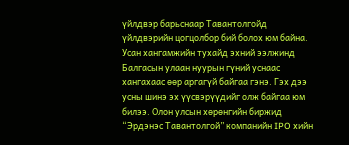үйлдвэр барьснаар Тавантолгойд үйлдвэрийн цогцолбор бий болох юм байна. Усан хангамжийн тухайд эхний ээлжинд Балгасын улаан нуурын гүний уснаас хангахаас өөр аргагүй байгаа гэнэ. Гэх дээ усны шинэ эх үүсвэрүүдийг олж байгаа юм билээ. Олон улсын хөрөнгийн биржид “Эрдэнэс Тавантолгой” компанийн IPO хийн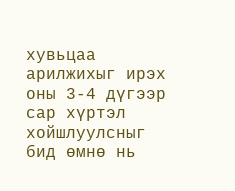хувьцаа арилжихыг ирэх оны 3-4 дүгээр сар хүртэл хойшлуулсныг бид өмнө нь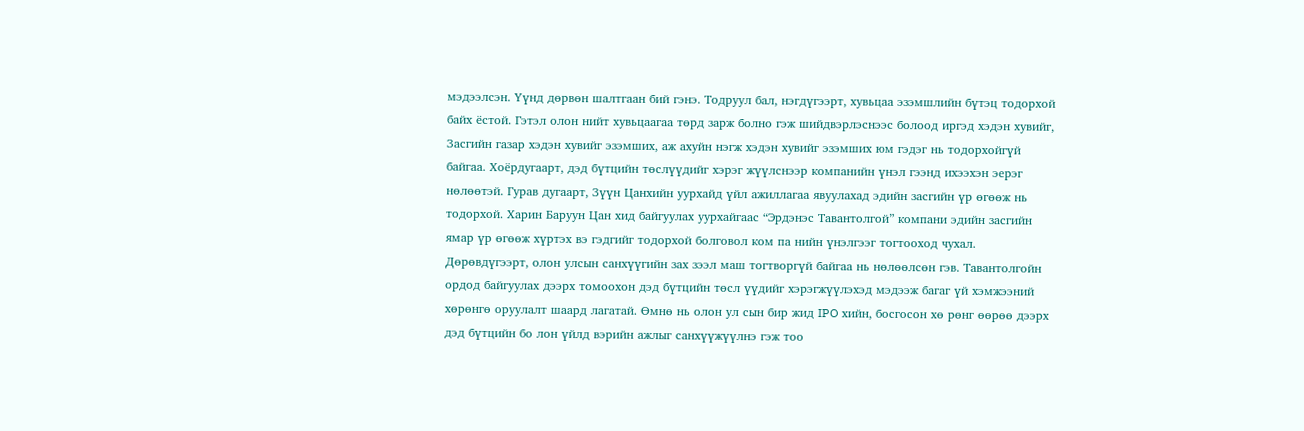мэдээлсэн. Үүнд дөрвөн шалтгаан бий гэнэ. Тодруул бал, нэгдүгээрт, хувьцаа эзэмшлийн бүтэц тодорхой байх ёстой. Гэтэл олон нийт хувьцаагаа төрд зарж болно гэж шийдвэрлэснээс болоод иргэд хэдэн хувийг, Засгийн газар хэдэн хувийг эзэмших, аж ахуйн нэгж хэдэн хувийг эзэмших юм гэдэг нь тодорхойгүй байгаа. Хоёрдугаарт, дэд бүтцийн төслүүдийг хэрэг жүүлснээр компанийн үнэл гээнд ихээхэн эерэг нөлөөтэй. Гурав дугаарт, Зүүн Цанхийн уурхайд үйл ажиллагаа явуулахад эдийн засгийн үр өгөөж нь тодорхой. Харин Баруун Цан хид байгуулах уурхайгаас “Эрдэнэс Тавантолгой” компани эдийн засгийн ямар үр өгөөж хүртэх вэ гэдгийг тодорхой болговол ком па нийн үнэлгээг тогтооход чухал. Дөрөвдүгээрт, олон улсын санхүүгийн зах зээл маш тогтворгүй байгаа нь нөлөөлсөн гэв. Тавантолгойн ордод байгуулах дээрх томоохон дэд бүтцийн төсл үүдийг хэрэгжүүлэхэд мэдээж багаг үй хэмжээний хөрөнгө оруулалт шаард лагатай. Өмнө нь олон ул сын бир жид IPO хийн, босгосон хө рөнг өөрөө дээрх дэд бүтцийн бо лон үйлд вэрийн ажлыг санхүүжүүлнэ гэж тоо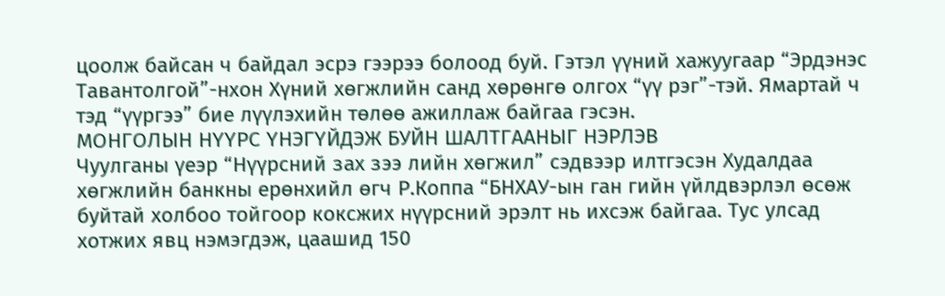цоолж байсан ч байдал эсрэ гээрээ болоод буй. Гэтэл үүний хажуугаар “Эрдэнэс Тавантолгой”-нхон Хүний хөгжлийн санд хөрөнгө олгох “үү рэг”-тэй. Ямартай ч тэд “үүргээ” бие лүүлэхийн төлөө ажиллаж байгаа гэсэн.
МОНГОЛЫН НҮҮРС ҮНЭГҮЙДЭЖ БУЙН ШАЛТГААНЫГ НЭРЛЭВ
Чуулганы үеэр “Нүүрсний зах зээ лийн хөгжил” сэдвээр илтгэсэн Худалдаа хөгжлийн банкны ерөнхийл өгч Р.Коппа “БНХАУ-ын ган гийн үйлдвэрлэл өсөж буйтай холбоо тойгоор коксжих нүүрсний эрэлт нь ихсэж байгаа. Тус улсад хотжих явц нэмэгдэж, цаашид 150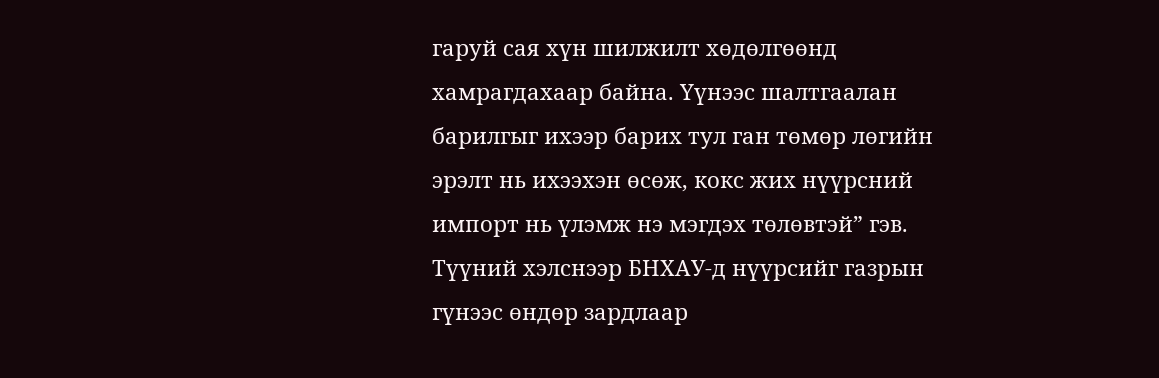гаруй сая хүн шилжилт хөдөлгөөнд хамрагдахаар байна. Үүнээс шалтгаалан барилгыг ихээр барих тул ган төмөр лөгийн эрэлт нь ихээхэн өсөж, кокс жих нүүрсний импорт нь үлэмж нэ мэгдэх төлөвтэй” гэв. Түүний хэлснээр БНХАУ-д нүүрсийг газрын гүнээс өндөр зардлаар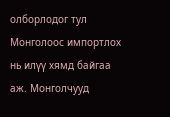олборлодог тул Монголоос импортлох нь илүү хямд байгаа аж. Монголчууд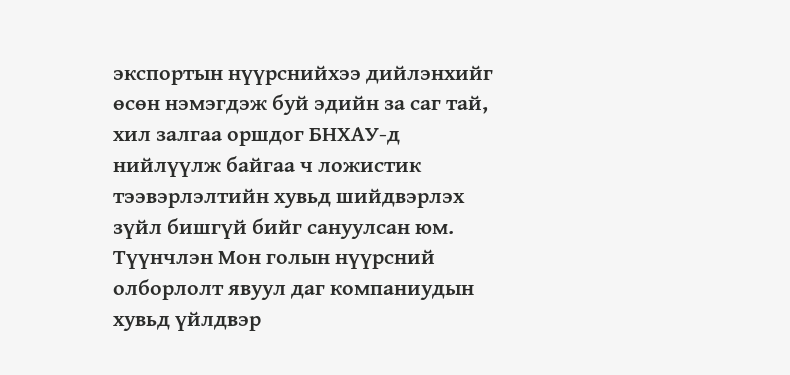экспортын нүүрснийхээ дийлэнхийг өсөн нэмэгдэж буй эдийн за саг тай, хил залгаа оршдог БНХАУ-д нийлүүлж байгаа ч ложистик тээвэрлэлтийн хувьд шийдвэрлэх зүйл бишгүй бийг сануулсан юм. Түүнчлэн Мон голын нүүрсний олборлолт явуул даг компаниудын хувьд үйлдвэр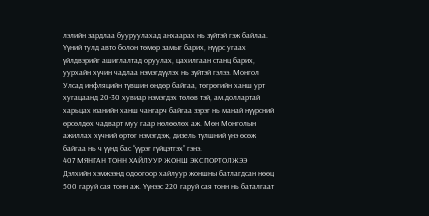лэлийн зардлаа бууруулахад анхаарах нь зүйтэй гэж байлаа. Үүний тулд авто болон төмөр замыг барих, нүүрс угаах үйлдвэрийг ашиглалтад оруулах, цахилгаан станц барих, уурхайн хүчин чадлаа нэмэгдүүлэх нь зүйтэй гэлээ. Монгол Улсад инфляцийн түвшин өндөр байгаа, төгрөгийн ханш урт хугацаанд 20-30 хувиар нэмэгдэх төлөв тэй, ам.доллартай харьцах юанийн ханш чангарч байгаа зэрэг нь манай нүүрсний өрсөлдөх чадварт муу гаар нөлөөлөх аж. Мөн Монголын ажиллах хүчний өртөг нэмэгдэж, дизель түлшний үнэ өсөж байгаа нь ч үүнд бас “үүрэг гүйцэтгэх” гэнэ.
407 МЯНГАН ТОНН ХАЙЛУУР ЖОНШ ЭКСПОРТОЛЖЭЭ
Дэлхийн хэмжээнд одоогоор хайлуур жоншны батлагдсан нөөц 500 гаруй сая тонн аж. Үүнээс 220 гаруй сая тонн нь баталгаат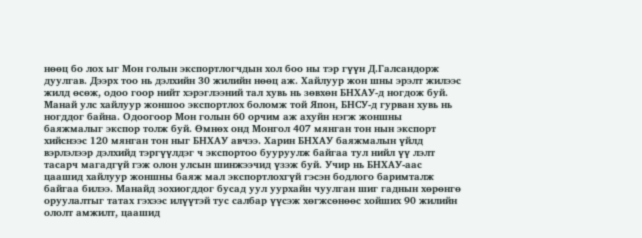нөөц бо лох ыг Мон голын экспортлогчдын хол боо ны тэр гүүн Д.Галсандорж дуулгав. Дээрх тоо нь дэлхийн 30 жилийн нөөц аж. Хайлуур жон шны эрэлт жилээс жилд өсөж, одоо гоор нийт хэрэглээний тал хувь нь зөвхөн БНХАУ-д ногдож буй. Манай улс хайлуур жоншоо экспортлох боломж той Япон, БНСУ-д гурван хувь нь ногддог байна. Одоогоор Мон голын 60 орчим аж ахуйн нэгж жоншны баяжмалыг экспор толж буй. Өмнөх онд Монгол 407 мянган тон нын экспорт хийснээс 120 мянган тон ныг БНХАУ авчээ. Харин БНХАУ баяжмалын үйлд вэрлэлээр дэлхийд тэргүүлдэг ч экспортоо бууруулж байгаа тул нийл үү лэлт тасарч магадгүй гэж олон улсын шинжээчид үзэж буй. Учир нь БНХАУ-аас цаашид хайлуур жоншны баяж мал экспортлохгүй гэсэн бодлого баримталж байгаа билээ. Манайд зохиогддог бусад уул уурхайн чуулган шиг гаднын хөрөнгө оруулалтыг татах гэхээс илүүтэй тус салбар үүсэж хөгжсөнөөс хойших 90 жилийн ололт амжилт, цаашид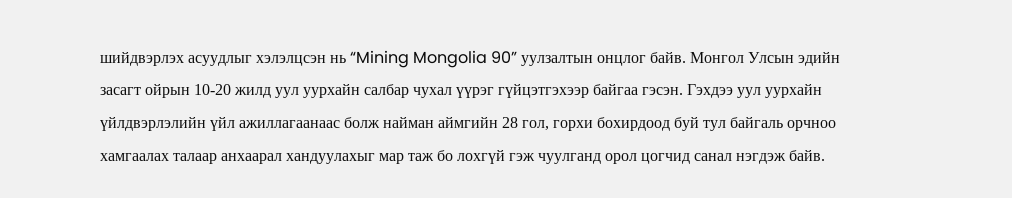шийдвэрлэх асуудлыг хэлэлцсэн нь “Mining Mongolia 90” уулзалтын онцлог байв. Монгол Улсын эдийн засагт ойрын 10-20 жилд уул уурхайн салбар чухал үүрэг гүйцэтгэхээр байгаа гэсэн. Гэхдээ уул уурхайн үйлдвэрлэлийн үйл ажиллагаанаас болж найман аймгийн 28 гол, горхи бохирдоод буй тул байгаль орчноо хамгаалах талаар анхаарал хандуулахыг мар таж бо лохгүй гэж чуулганд орол цогчид санал нэгдэж байв.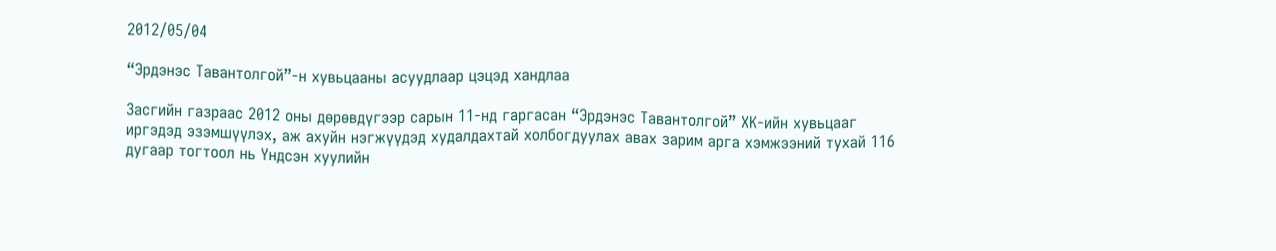2012/05/04

“Эрдэнэс Тавантолгой”-н хувьцааны асуудлаар цэцэд хандлаа

Засгийн газраас 2012 оны дөрөвдүгээр сарын 11-нд гаргасан “Эрдэнэс Тавантолгой” ХК-ийн хувьцааг иргэдэд эзэмшүүлэх, аж ахуйн нэгжүүдэд худалдахтай холбогдуулах авах зарим арга хэмжээний тухай 116 дугаар тогтоол нь Үндсэн хуулийн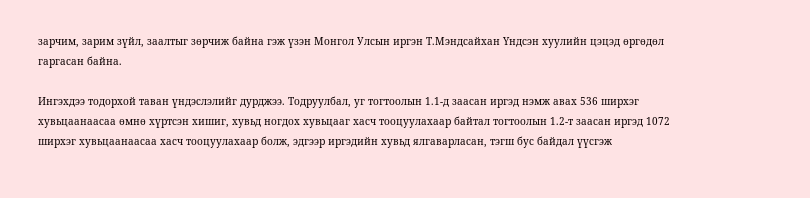зарчим, зарим зүйл, заалтыг зөрчиж байна гэж үзэн Монгол Улсын иргэн Т.Мэндсайхан Үндсэн хуулийн цэцэд өргөдөл гаргасан байна.

Ингэхдээ тодорхой таван үндэслэлийг дурджээ. Тодруулбал, уг тогтоолын 1.1-д заасан иргэд нэмж авах 536 ширхэг хувьцаанаасаа өмнө хүртсэн хишиг, хувьд ногдох хувьцааг хасч тооцуулахаар байтал тогтоолын 1.2-т заасан иргэд 1072 ширхэг хувьцаанаасаа хасч тооцуулахаар болж, эдгээр иргэдийн хувьд ялгаварласан, тэгш бус байдал үүсгэж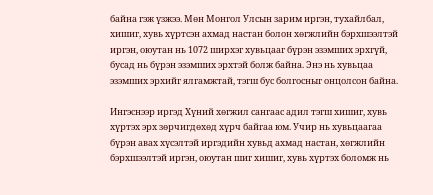байна гэж үзжээ. Мөн Монгол Улсын зарим иргэн, тухайлбал, хишиг, хувь хүртсэн ахмад настан болон хөгжлийн бэрхшээлтэй иргэн, оюутан нь 1072 ширхэг хувьцааг бүрэн эзэмших эрхгүй, бусад нь бүрэн эзэмших эрхтэй болж байна. Энэ нь хувьцаа эзэмших эрхийг ялгамжтай, тэгш бус болгосныг онцолсон байна.

Ингэснээр иргэд Хүний хөгжил сангаас адил тэгш хишиг, хувь хүртэх эрх зөрчигдөхөд хүрч байгаа юм. Учир нь хувьцаагаа бүрэн авах хүсэлтэй иргэдийн хувьд ахмад настан, хөгжлийн бэрхшээлтэй иргэн, оюутан шиг хишиг, хувь хүртэх боломж нь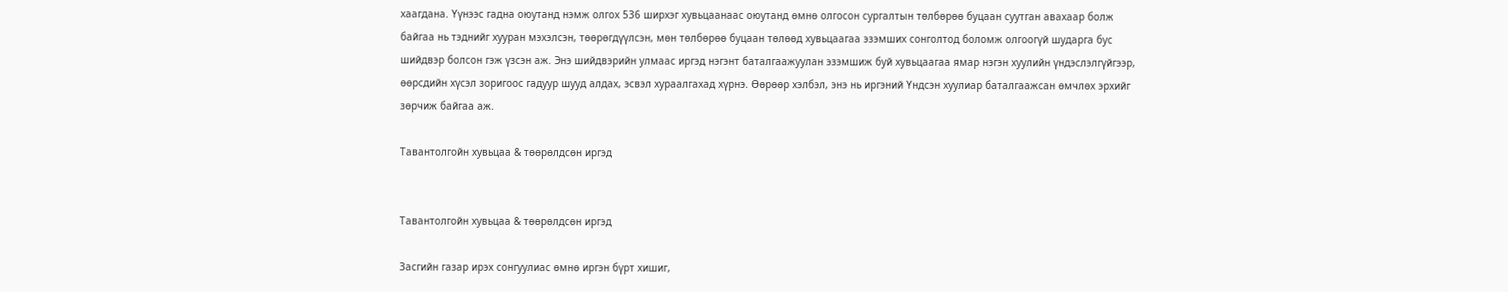хаагдана. Үүнээс гадна оюутанд нэмж олгох 536 ширхэг хувьцаанаас оюутанд өмнө олгосон сургалтын төлбөрөө буцаан суутган авахаар болж байгаа нь тэднийг хууран мэхэлсэн, төөрөгдүүлсэн, мөн төлбөрөө буцаан төлөөд хувьцаагаа эзэмших сонголтод боломж олгоогүй шударга бус шийдвэр болсон гэж үзсэн аж. Энэ шийдвэрийн улмаас иргэд нэгэнт баталгаажуулан эзэмшиж буй хувьцаагаа ямар нэгэн хуулийн үндэслэлгүйгээр, өөрсдийн хүсэл зоригоос гадуур шууд алдах, эсвэл хураалгахад хүрнэ. Өөрөөр хэлбэл, энэ нь иргэний Үндсэн хуулиар баталгаажсан өмчлөх эрхийг зөрчиж байгаа аж.

Тавантолгойн хувьцаа & төөрөлдсөн иргэд


Тавантолгойн хувьцаа & төөрөлдсөн иргэд

Засгийн газар ирэх сонгуулиас өмнө иргэн бүрт хишиг,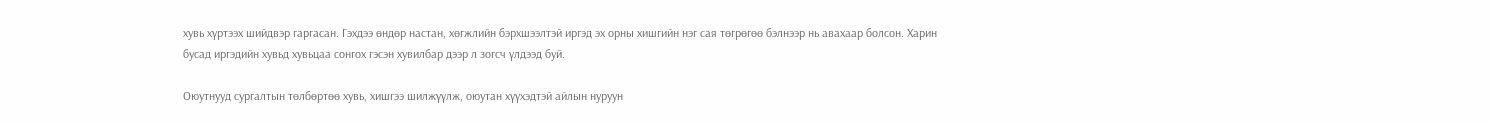хувь хүртээх шийдвэр гаргасан. Гэхдээ өндөр настан, хөгжлийн бэрхшээлтэй иргэд эх орны хишгийн нэг сая төгрөгөө бэлнээр нь авахаар болсон. Харин бусад иргэдийн хувьд хувьцаа сонгох гэсэн хувилбар дээр л зогсч үлдээд буй.

Оюутнууд сургалтын төлбөртөө хувь, хишгээ шилжүүлж, оюутан хүүхэдтэй айлын нуруун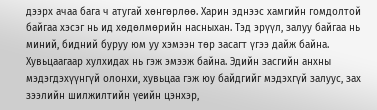дээрх ачаа бага ч атугай хөнгөрлөө. Харин эднээс хамгийн гомдолтой байгаа хэсэг нь ид хөдөлмөрийн насныхан. Тэд эрүүл, залуу байгаа нь миний, бидний буруу юм уу хэмээн төр засагт үгээ дайж байна. Хувьцаагаар хулхидах нь гэж эмээж байна. Эдийн засгийн анхны мэдэгдэхүүнгүй олонхи, хувьцаа гэж юу байдгийг мэдэхгүй залуус, зах зээлийн шилжилтийн үеийн цэнхэр,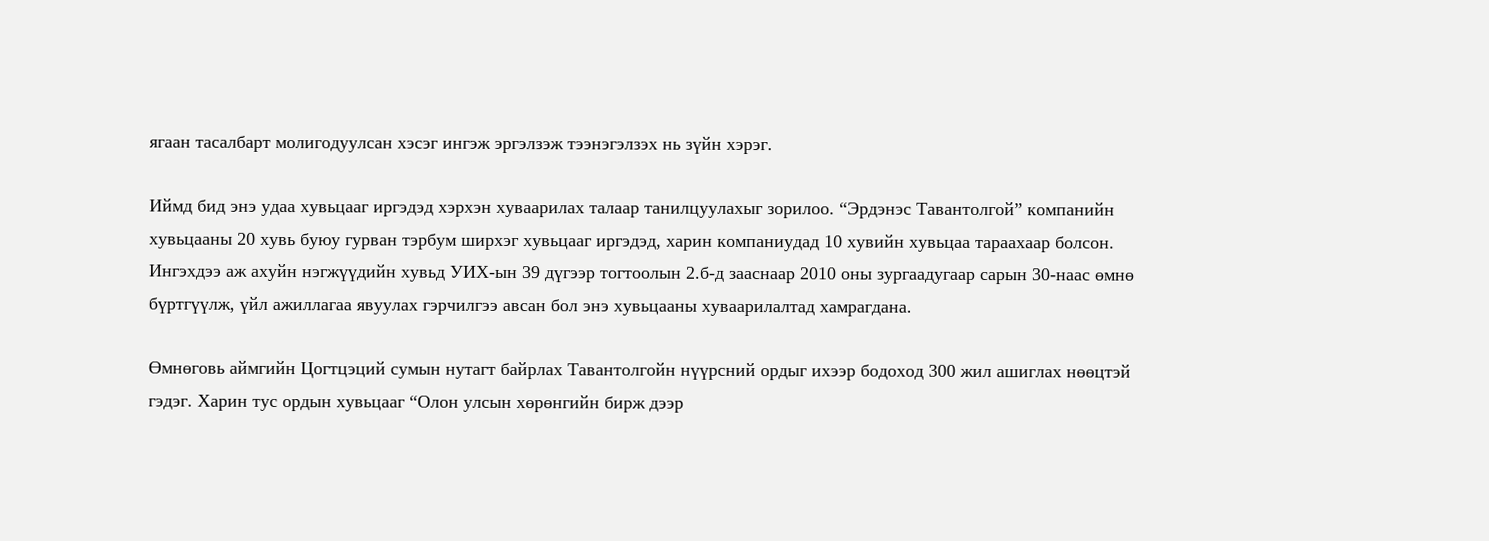ягаан тасалбарт молигодуулсан хэсэг ингэж эргэлзэж тээнэгэлзэх нь зүйн хэрэг.

Иймд бид энэ удаа хувьцааг иргэдэд хэрхэн хуваарилах талаар танилцуулахыг зорилоо. “Эрдэнэс Тавантолгой” компанийн хувьцааны 20 хувь буюу гурван тэрбум ширхэг хувьцааг иргэдэд, харин компаниудад 10 хувийн хувьцаа тараахаар болсон. Ингэхдээ аж ахуйн нэгжүүдийн хувьд УИХ-ын 39 дүгээр тогтоолын 2.б-д зааснаар 2010 оны зургаадугаар сарын 30-наас өмнө бүртгүүлж, үйл ажиллагаа явуулах гэрчилгээ авсан бол энэ хувьцааны хуваарилалтад хамрагдана.

Өмнөговь аймгийн Цогтцэций сумын нутагт байрлах Тавантолгойн нүүрсний ордыг ихээр бодоход 300 жил ашиглах нөөцтэй гэдэг. Харин тус ордын хувьцааг “Олон улсын хөрөнгийн бирж дээр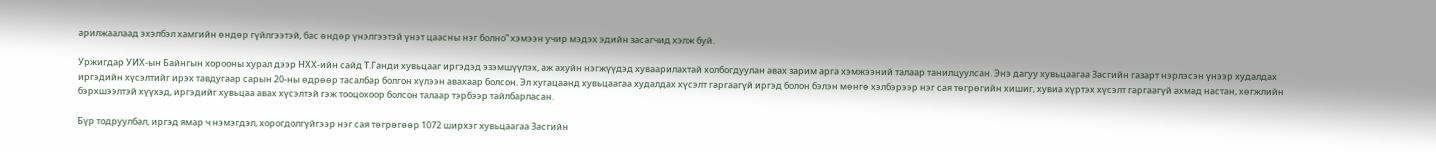арилжаалаад эхэлбэл хамгийн өндөр гүйлгээтэй, бас өндөр үнэлгээтэй үнэт цаасны нэг болно” хэмээн учир мэдэх эдийн засагчид хэлж буй.

Уржигдар УИХ-ын Байнгын хорооны хурал дээр НХХ-ийн сайд Т.Ганди хувьцааг иргэдэд эзэмшүүлэх, аж ахуйн нэгжүүдэд хуваарилахтай холбогдуулан авах зарим арга хэмжээний талаар танилцуулсан. Энэ дагуу хувьцаагаа Засгийн газарт нэрлэсэн үнээр худалдах иргэдийн хүсэлтийг ирэх тавдугаар сарын 20-ны өдрөөр тасалбар болгон хүлээн авахаар болсон. Эл хугацаанд хувьцаагаа худалдах хүсэлт гаргаагүй иргэд болон бэлэн мөнгө хэлбэрээр нэг сая төгрөгийн хишиг, хувиа хүртэх хүсэлт гаргаагүй ахмад настан, хөгжлийн бэрхшээлтэй хүүхэд, иргэдийг хувьцаа авах хүсэлтэй гэж тооцохоор болсон талаар тэрбээр тайлбарласан.

Бүр тодруулбал, иргэд ямар ч нэмэгдэл, хорогдолгүйгээр нэг сая төгрөгөөр 1072 ширхэг хувьцаагаа Засгийн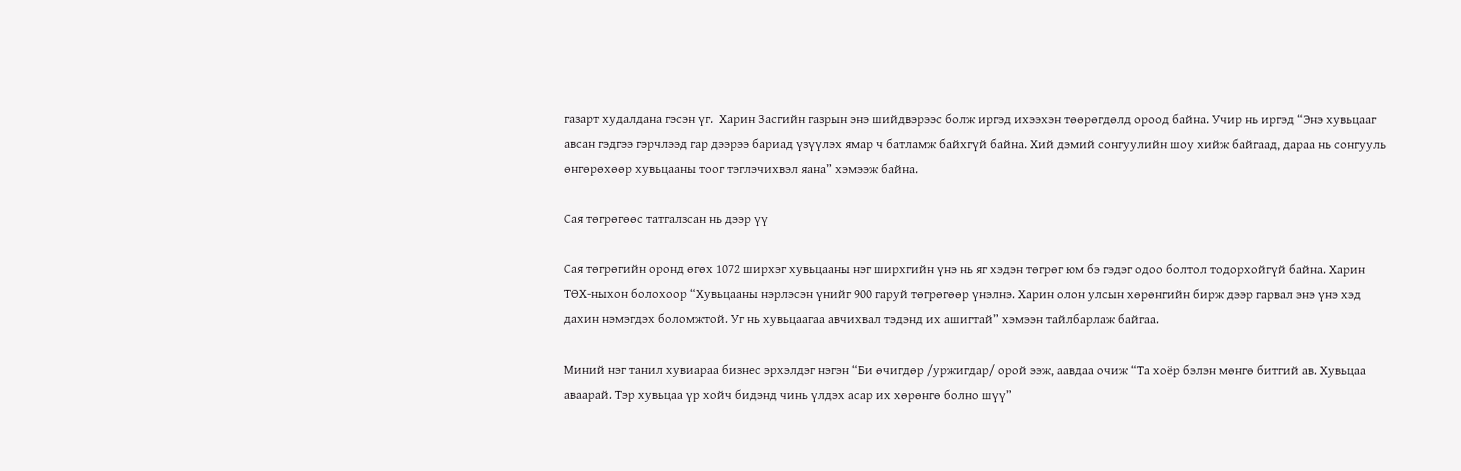газарт худалдана гэсэн үг.  Харин Засгийн газрын энэ шийдвэрээс болж иргэд ихээхэн төөрөгдөлд ороод байна. Учир нь иргэд “Энэ хувьцааг авсан гэдгээ гэрчлээд гар дээрээ бариад үзүүлэх ямар ч батламж байхгүй байна. Хий дэмий сонгуулийн шоу хийж байгаад, дараа нь сонгууль өнгөрөхөөр хувьцааны тоог тэглэчихвэл яана” хэмээж байна.

Сая төгрөгөөс татгалзсан нь дээр үү

Сая төгрөгийн оронд өгөх 1072 ширхэг хувьцааны нэг ширхгийн үнэ нь яг хэдэн төгрөг юм бэ гэдэг одоо болтол тодорхойгүй байна. Харин ТӨХ-ныхон болохоор “Хувьцааны нэрлэсэн үнийг 900 гаруй төгрөгөөр үнэлнэ. Харин олон улсын хөрөнгийн бирж дээр гарвал энэ үнэ хэд дахин нэмэгдэх боломжтой. Уг нь хувьцаагаа авчихвал тэдэнд их ашигтай” хэмээн тайлбарлаж байгаа.

Миний нэг танил хувиараа бизнес эрхэлдэг нэгэн “Би өчигдөр /уржигдар/ орой ээж, аавдаа очиж “Та хоёр бэлэн мөнгө битгий ав. Хувьцаа аваарай. Тэр хувьцаа үр хойч бидэнд чинь үлдэх асар их хөрөнгө болно шүү”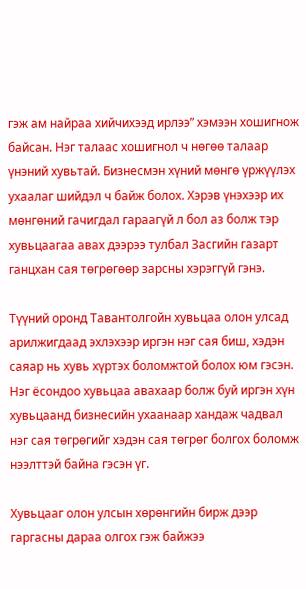гэж ам найраа хийчихээд ирлээ” хэмээн хошигнож байсан. Нэг талаас хошигнол ч нөгөө талаар үнэний хувьтай. Бизнесмэн хүний мөнгө үржүүлэх ухаалаг шийдэл ч байж болох. Хэрэв үнэхээр их мөнгөний гачигдал гараагүй л бол аз болж тэр хувьцаагаа авах дээрээ тулбал Засгийн газарт ганцхан сая төгрөгөөр зарсны хэрэггүй гэнэ.

Түүний оронд Тавантолгойн хувьцаа олон улсад арилжигдаад эхлэхээр иргэн нэг сая биш, хэдэн саяар нь хувь хүртэх боломжтой болох юм гэсэн. Нэг ёсондоо хувьцаа авахаар болж буй иргэн хүн хувьцаанд бизнесийн ухаанаар хандаж чадвал нэг сая төгрөгийг хэдэн сая төгрөг болгох боломж нээлттэй байна гэсэн үг.

Хувьцааг олон улсын хөрөнгийн бирж дээр гаргасны дараа олгох гэж байжээ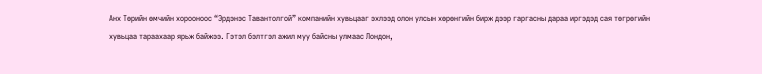Анх Төрийн өмчийн хорооноос “Эрдэнэс Тавантолгой” компанийн хувьцааг эхлээд олон улсын хөрөнгийн бирж дээр гаргасны дараа иргэдэд сая төгрөгийн хувьцаа тараахаар ярьж байжээ. Гэтэл бэлтгэл ажил муу байсны улмаас Лондон,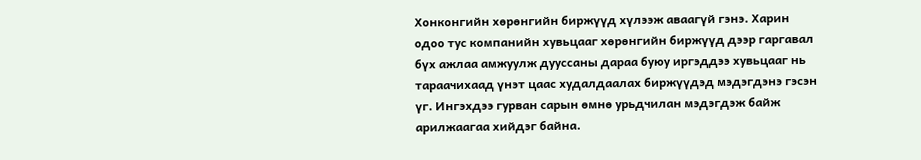Хонконгийн хөрөнгийн биржүүд хүлээж аваагүй гэнэ. Харин одоо тус компанийн хувьцааг хөрөнгийн биржүүд дээр гаргавал бүх ажлаа амжуулж дууссаны дараа буюу иргэддээ хувьцааг нь тараачихаад үнэт цаас худалдаалах биржүүдэд мэдэгдэнэ гэсэн үг. Ингэхдээ гурван сарын өмнө урьдчилан мэдэгдэж байж арилжаагаа хийдэг байна.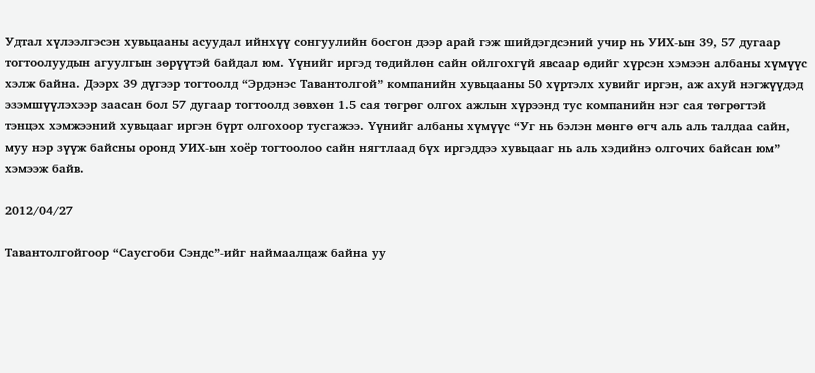Удтал хүлээлгэсэн хувьцааны асуудал ийнхүү сонгуулийн босгон дээр арай гэж шийдэгдсэний учир нь УИХ-ын 39, 57 дугаар тогтоолуудын агуулгын зөрүүтэй байдал юм. Үүнийг иргэд төдийлөн сайн ойлгохгүй явсаар өдийг хүрсэн хэмээн албаны хүмүүс хэлж байна. Дээрх 39 дүгээр тогтоолд “Эрдэнэс Тавантолгой” компанийн хувьцааны 50 хүртэлх хувийг иргэн, аж ахуй нэгжүүдэд эзэмшүүлэхээр заасан бол 57 дугаар тогтоолд зөвхөн 1.5 сая төгрөг олгох ажлын хүрээнд тус компанийн нэг сая төгрөгтэй тэнцэх хэмжээний хувьцааг иргэн бүрт олгохоор тусгажээ. Үүнийг албаны хүмүүс “Уг нь бэлэн мөнгө өгч аль аль талдаа сайн, муу нэр зүүж байсны оронд УИХ-ын хоёр тогтоолоо сайн нягтлаад бүх иргэддээ хувьцааг нь аль хэдийнэ олгочих байсан юм” хэмээж байв.

2012/04/27

Тавантолгойгоор “Саусгоби Сэндс”-ийг наймаалцаж байна уу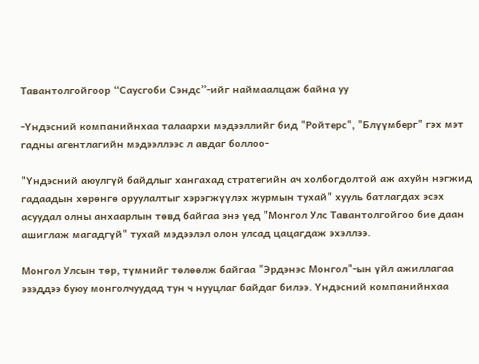Тавантолгойгоор “Саусгоби Сэндс”-ийг наймаалцаж байна уу

-Үндэсний компанийнхаа талаархи мэдээллийг бид "Ройтерс", "Блүүмберг" гэх мэт гадны агентлагийн мэдээллээс л авдаг боллоо-

"Үндэсний аюулгүй байдлыг хангахад стратегийн ач холбогдолтой аж ахуйн нэгжид гадаадын хөрөнгө оруулалтыг хэрэгжүүлэх журмын тухай" хууль батлагдах эсэх асуудал олны анхаарлын төвд байгаа энэ үед "Монгол Улс Тавантолгойгоо бие даан ашиглаж магадгүй" тухай мэдээлэл олон улсад цацагдаж эхэллээ.

Монгол Улсын төр, түмнийг төлөөлж байгаа "Эрдэнэс Монгол"-ын үйл ажиллагаа эзэддээ буюу монголчуудад тун ч нууцлаг байдаг билээ. Үндэсний компанийнхаа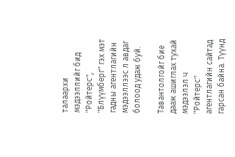талаархи мэдээллийг бид "Ройтерс", "Блүүмберг" гэх мэт гадны агентлагийн мэдээллээс л авдаг болоод удаж буй.

Тавантолгойг бие дааж ашиглах тухай мэдээлэл ч "Ройтерс" агентлагийн сайтад гарсан байна. Түүнд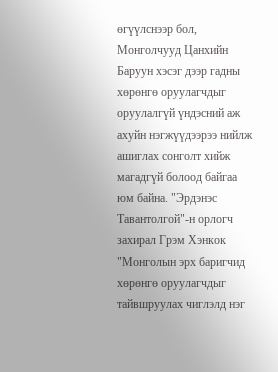өгүүлснээр бол, Монголчууд Цанхийн Баруун хэсэг дээр гадны хөрөнгө оруулагчдыг оруулалгүй үндэсний аж ахуйн нэгжүүдээрээ нийлж ашиглах сонголт хийж магадгүй болоод байгаа юм байна. "Эрдэнэс Тавантолгой"-н орлогч захирал Грэм Хэнкок "Монголын эрх баригчид хөрөнгө оруулагчдыг тайвшруулах чиглэлд нэг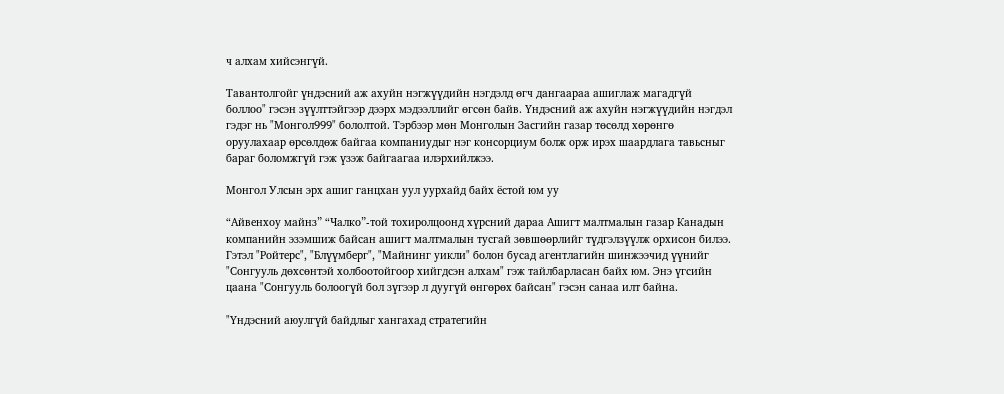ч алхам хийсэнгүй.

Тавантолгойг үндэсний аж ахуйн нэгжүүдийн нэгдэлд өгч дангаараа ашиглаж магадгүй боллоо" гэсэн зүүлттэйгээр дээрх мэдээллийг өгсөн байв. Үндэсний аж ахуйн нэгжүүдийн нэгдэл гэдэг нь "Монгол999" бололтой. Тэрбээр мөн Монголын Засгийн газар төсөлд хөрөнгө оруулахаар өрсөлдөж байгаа компаниудыг нэг консорциум болж орж ирэх шаардлага тавьсныг бараг боломжгүй гэж үзэж байгаагаа илэрхийлжээ.

Монгол Улсын эрх ашиг ганцхан уул уурхайд байх ёстой юм уу

“Айвенхоу майнз” “Чалко”-той тохиролцоонд хүрсний дараа Ашигт малтмалын газар Канадын компанийн эзэмшиж байсан ашигт малтмалын тусгай зөвшөөрлийг түдгэлзүүлж орхисон билээ. Гэтэл "Ройтерс", "Блүүмберг", "Майнинг уикли" болон бусад агентлагийн шинжээчид үүнийг "Сонгууль дөхсөнтэй холбоотойгоор хийгдсэн алхам" гэж тайлбарласан байх юм. Энэ үгсийн цаана "Сонгууль болоогүй бол зүгээр л дуугүй өнгөрөх байсан" гэсэн санаа илт байна.

"Үндэсний аюулгүй байдлыг хангахад стратегийн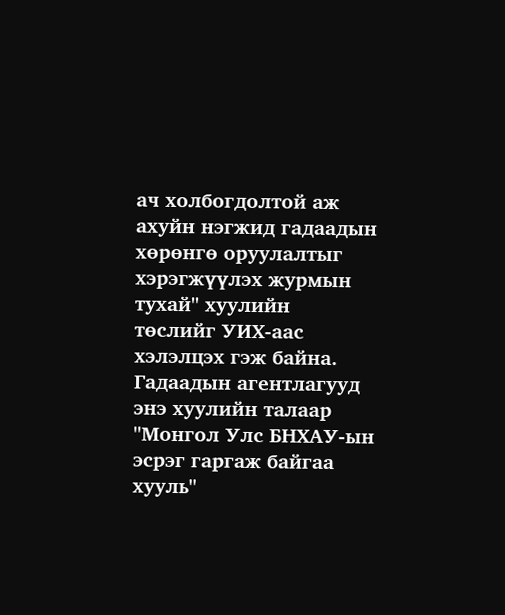ач холбогдолтой аж ахуйн нэгжид гадаадын хөрөнгө оруулалтыг хэрэгжүүлэх журмын тухай" хуулийн төслийг УИХ-аас хэлэлцэх гэж байна. Гадаадын агентлагууд энэ хуулийн талаар "Монгол Улс БНХАУ-ын эсрэг гаргаж байгаа хууль"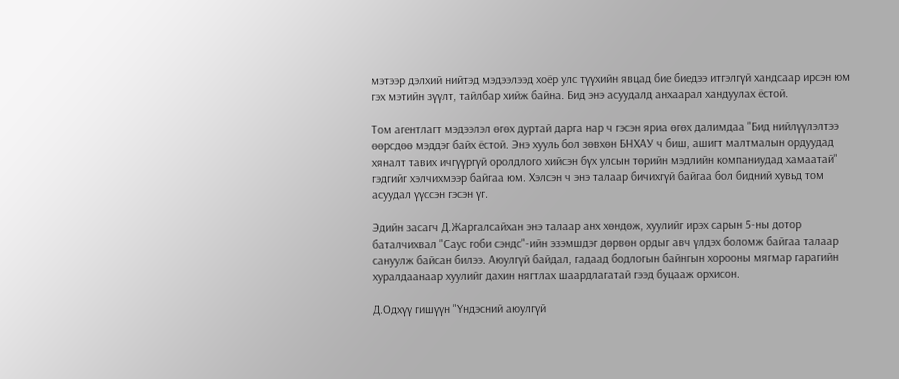мэтээр дэлхий нийтэд мэдээлээд хоёр улс түүхийн явцад бие биедээ итгэлгүй хандсаар ирсэн юм гэх мэтийн зүүлт, тайлбар хийж байна. Бид энэ асуудалд анхаарал хандуулах ёстой.

Том агентлагт мэдээлэл өгөх дуртай дарга нар ч гэсэн яриа өгөх далимдаа "Бид нийлүүлэлтээ өөрсдөө мэддэг байх ёстой. Энэ хууль бол зөвхөн БНХАУ ч биш, ашигт малтмалын ордуудад хяналт тавих ичгүүргүй оролдлого хийсэн бүх улсын төрийн мэдлийн компаниудад хамаатай" гэдгийг хэлчихмээр байгаа юм. Хэлсэн ч энэ талаар бичихгүй байгаа бол бидний хувьд том асуудал үүссэн гэсэн үг.

Эдийн засагч Д.Жаргалсайхан энэ талаар анх хөндөж, хуулийг ирэх сарын 5-ны дотор баталчихвал "Саус гоби сэндс"-ийн эзэмшдэг дөрвөн ордыг авч үлдэх боломж байгаа талаар сануулж байсан билээ. Аюулгүй байдал, гадаад бодлогын байнгын хорооны мягмар гарагийн хуралдаанаар хуулийг дахин нягтлах шаардлагатай гээд буцааж орхисон.

Д.Одхүү гишүүн "Үндэсний аюулгүй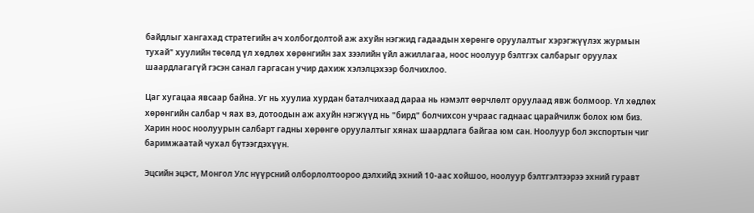байдлыг хангахад стратегийн ач холбогдолтой аж ахуйн нэгжид гадаадын хөрөнгө оруулалтыг хэрэгжүүлэх журмын тухай" хуулийн төсөлд үл хөдлөх хөрөнгийн зах зээлийн үйл ажиллагаа, ноос ноолуур бэлтгэх салбарыг оруулах шаардлагагүй гэсэн санал гаргасан учир дахиж хэлэлцэхээр болчихлоо.

Цаг хугацаа явсаар байна. Уг нь хуулиа хурдан баталчихаад дараа нь нэмэлт өөрчлөлт оруулаад явж болмоор. Үл хөдлөх хөрөнгийн салбар ч яах вэ, дотоодын аж ахуйн нэгжүүд нь "бирд" болчихсон учраас гаднаас царайчилж болох юм биз. Харин ноос ноолуурын салбарт гадны хөрөнгө оруулалтыг хянах шаардлага байгаа юм сан. Ноолуур бол экспортын чиг баримжаатай чухал бүтээгдэхүүн.

Эцсийн эцэст, Монгол Улс нүүрсний олборлолтоороо дэлхийд эхний 10-аас хойшоо, ноолуур бэлтгэлтээрээ эхний гуравт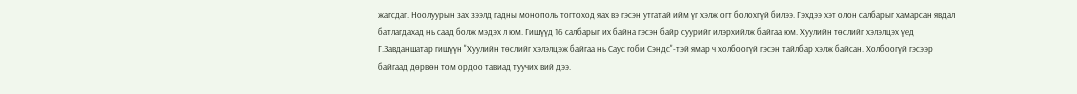жагсдаг. Ноолуурын зах зээлд гадны монополь тогтоход яах вэ гэсэн утгатай ийм үг хэлж огт болохгүй билээ. Гэхдээ хэт олон салбарыг хамарсан явдал батлагдахад нь саад болж мэдэх л юм. Гишүүд 16 салбарыг их байна гэсэн байр суурийг илэрхийлж байгаа юм. Хуулийн төслийг хэлэлцэх үед Г.Завданшатар гишүүн "Хуулийн төслийг хэлэлцэж байгаа нь Саус гоби Сэндс"-тэй ямар ч холбоогүй гэсэн тайлбар хэлж байсан. Холбоогүй гэсээр байгаад дөрвөн том ордоо тавиад туучих вий дээ.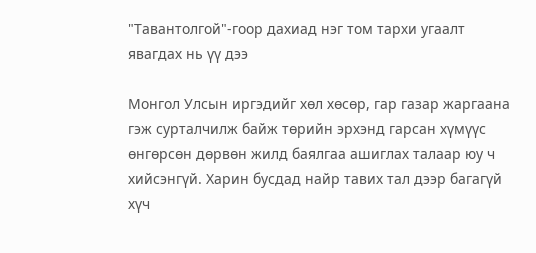"Тавантолгой"-гоор дахиад нэг том тархи угаалт явагдах нь үү дээ

Монгол Улсын иргэдийг хөл хөсөр, гар газар жаргаана гэж сурталчилж байж төрийн эрхэнд гарсан хүмүүс өнгөрсөн дөрвөн жилд баялгаа ашиглах талаар юу ч хийсэнгүй. Харин бусдад найр тавих тал дээр багагүй хүч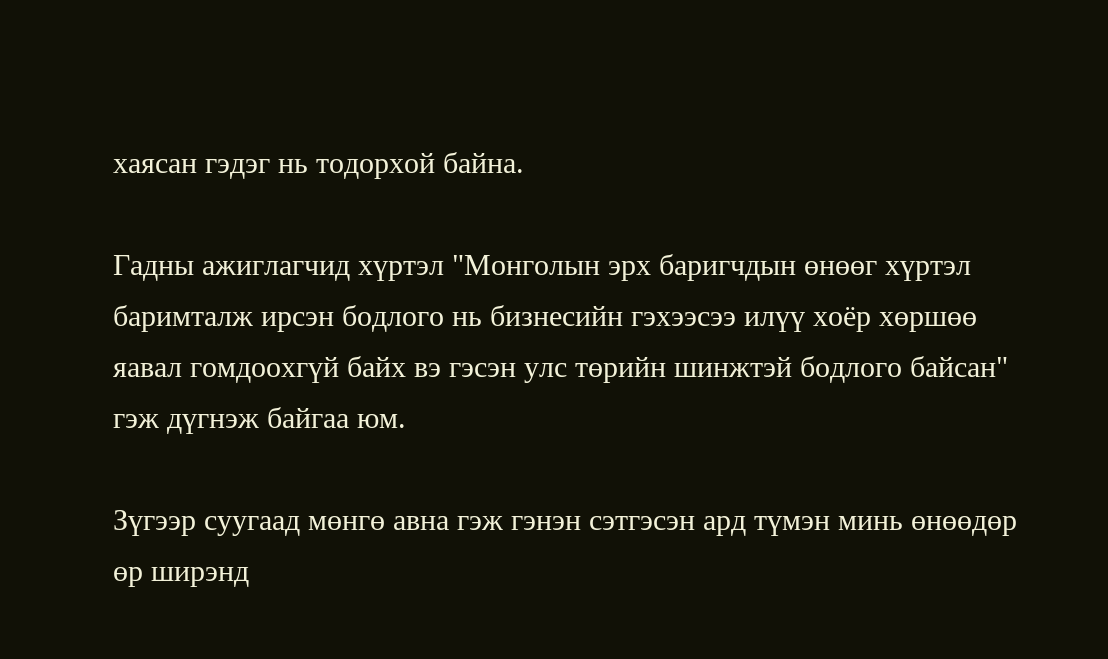хаясан гэдэг нь тодорхой байна.

Гадны ажиглагчид хүртэл "Монголын эрх баригчдын өнөөг хүртэл баримталж ирсэн бодлого нь бизнесийн гэхээсээ илүү хоёр хөршөө яавал гомдоохгүй байх вэ гэсэн улс төрийн шинжтэй бодлого байсан" гэж дүгнэж байгаа юм.

Зүгээр суугаад мөнгө авна гэж гэнэн сэтгэсэн ард түмэн минь өнөөдөр өр ширэнд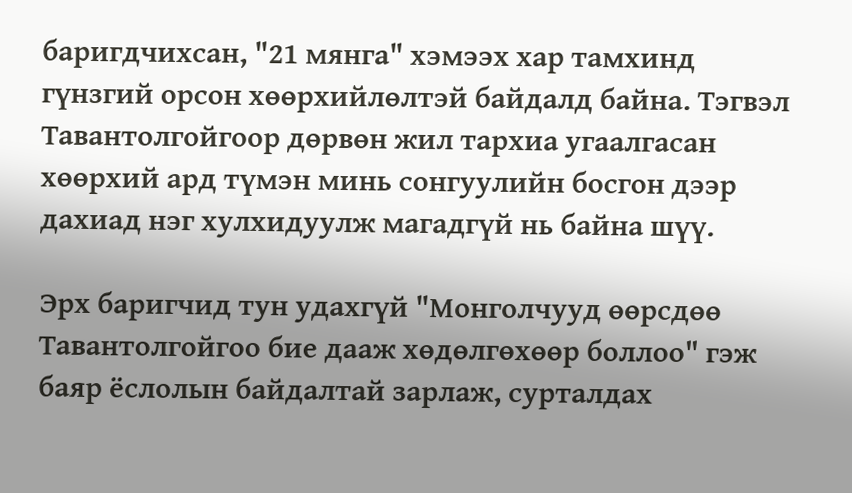баригдчихсан, "21 мянга" хэмээх хар тамхинд гүнзгий орсон хөөрхийлөлтэй байдалд байна. Тэгвэл Тавантолгойгоор дөрвөн жил тархиа угаалгасан хөөрхий ард түмэн минь сонгуулийн босгон дээр дахиад нэг хулхидуулж магадгүй нь байна шүү.

Эрх баригчид тун удахгүй "Монголчууд өөрсдөө Тавантолгойгоо бие дааж хөдөлгөхөөр боллоо" гэж баяр ёслолын байдалтай зарлаж, сурталдах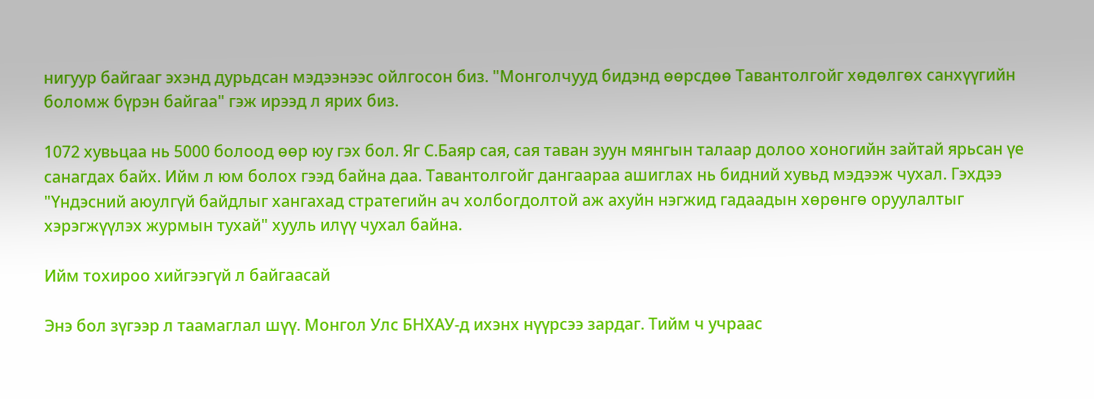нигуур байгааг эхэнд дурьдсан мэдээнээс ойлгосон биз. "Монголчууд бидэнд өөрсдөө Тавантолгойг хөдөлгөх санхүүгийн боломж бүрэн байгаа" гэж ирээд л ярих биз.

1072 хувьцаа нь 5000 болоод өөр юу гэх бол. Яг С.Баяр сая, сая таван зуун мянгын талаар долоо хоногийн зайтай ярьсан үе санагдах байх. Ийм л юм болох гээд байна даа. Тавантолгойг дангаараа ашиглах нь бидний хувьд мэдээж чухал. Гэхдээ "Үндэсний аюулгүй байдлыг хангахад стратегийн ач холбогдолтой аж ахуйн нэгжид гадаадын хөрөнгө оруулалтыг хэрэгжүүлэх журмын тухай" хууль илүү чухал байна.

Ийм тохироо хийгээгүй л байгаасай

Энэ бол зүгээр л таамаглал шүү. Монгол Улс БНХАУ-д ихэнх нүүрсээ зардаг. Тийм ч учраас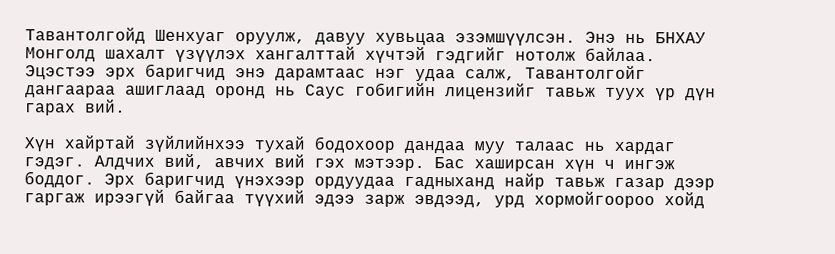Тавантолгойд Шенхуаг оруулж, давуу хувьцаа эзэмшүүлсэн. Энэ нь БНХАУ Монголд шахалт үзүүлэх хангалттай хүчтэй гэдгийг нотолж байлаа. Эцэстээ эрх баригчид энэ дарамтаас нэг удаа салж, Тавантолгойг дангаараа ашиглаад оронд нь Саус гобигийн лицензийг тавьж туух үр дүн гарах вий.

Хүн хайртай зүйлийнхээ тухай бодохоор дандаа муу талаас нь хардаг гэдэг. Алдчих вий, авчих вий гэх мэтээр. Бас хаширсан хүн ч ингэж боддог. Эрх баригчид үнэхээр ордуудаа гадныханд найр тавьж газар дээр гаргаж ирээгүй байгаа түүхий эдээ зарж эвдээд, урд хормойгоороо хойд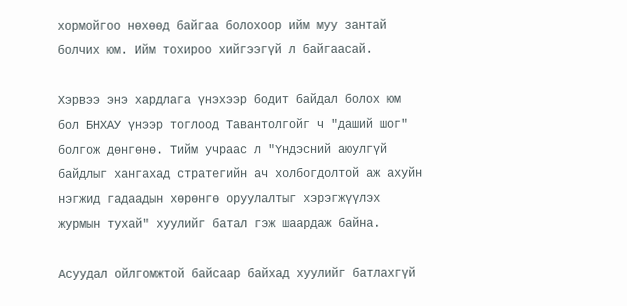хормойгоо нөхөөд байгаа болохоор ийм муу зантай болчих юм. Ийм тохироо хийгээгүй л байгаасай.

Хэрвээ энэ хардлага үнэхээр бодит байдал болох юм бол БНХАУ үнээр тоглоод Тавантолгойг ч "даший шог" болгож дөнгөнө. Тийм учраас л "Үндэсний аюулгүй байдлыг хангахад стратегийн ач холбогдолтой аж ахуйн нэгжид гадаадын хөрөнгө оруулалтыг хэрэгжүүлэх журмын тухай" хуулийг батал гэж шаардаж байна.

Асуудал ойлгомжтой байсаар байхад хуулийг батлахгүй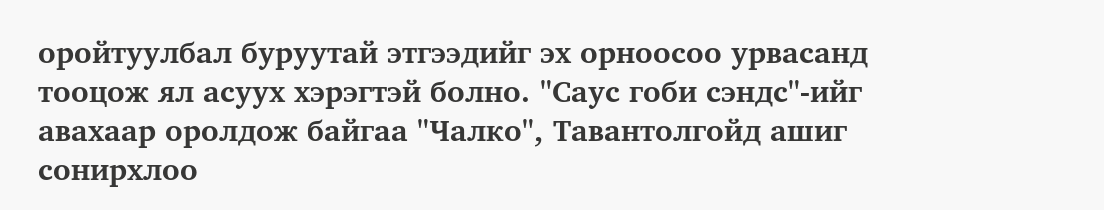оройтуулбал буруутай этгээдийг эх орноосоо урвасанд тооцож ял асуух хэрэгтэй болно. "Саус гоби сэндс"-ийг авахаар оролдож байгаа "Чалко", Тавантолгойд ашиг сонирхлоо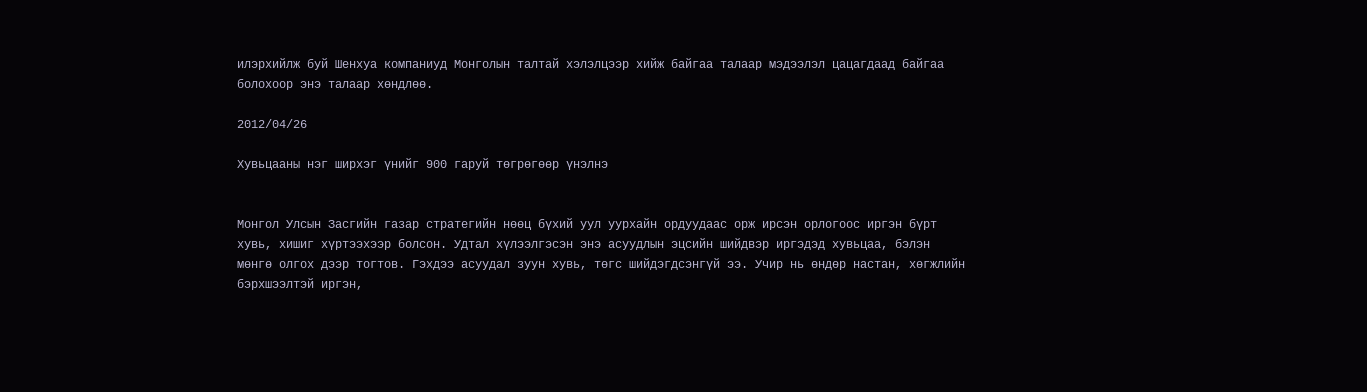илэрхийлж буй Шенхуа компаниуд Монголын талтай хэлэлцээр хийж байгаа талаар мэдээлэл цацагдаад байгаа болохоор энэ талаар хөндлөө.

2012/04/26

Хувьцааны нэг ширхэг үнийг 900 гаруй төгрөгөөр үнэлнэ


Монгол Улсын Засгийн газар стратегийн нөөц бүхий уул уурхайн ордуудаас орж ирсэн орлогоос иргэн бүрт хувь, хишиг хүртээхээр болсон. Удтал хүлээлгэсэн энэ асуудлын эцсийн шийдвэр иргэдэд хувьцаа, бэлэн мөнгө олгох дээр тогтов. Гэхдээ асуудал зуун хувь, төгс шийдэгдсэнгүй ээ. Учир нь өндөр настан, хөгжлийн бэрхшээлтэй иргэн,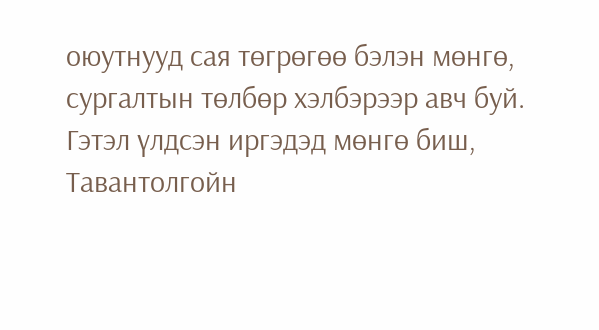оюутнууд сая төгрөгөө бэлэн мөнгө, сургалтын төлбөр хэлбэрээр авч буй. Гэтэл үлдсэн иргэдэд мөнгө биш, Тавантолгойн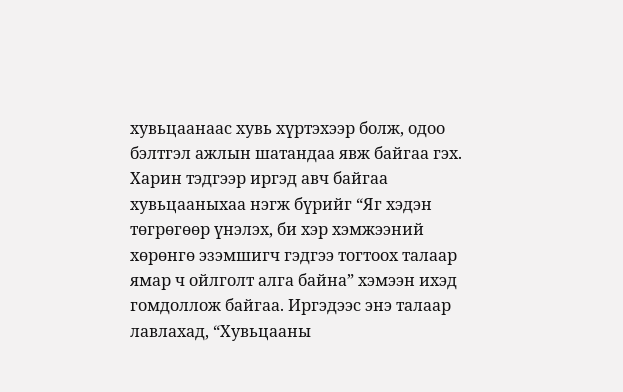хувьцаанаас хувь хүртэхээр болж, одоо бэлтгэл ажлын шатандаа явж байгаа гэх. Харин тэдгээр иргэд авч байгаа хувьцааныхаа нэгж бүрийг “Яг хэдэн төгрөгөөр үнэлэх, би хэр хэмжээний хөрөнгө эзэмшигч гэдгээ тогтоох талаар ямар ч ойлголт алга байна” хэмээн ихэд гомдоллож байгаа. Иргэдээс энэ талаар лавлахад, “Хувьцааны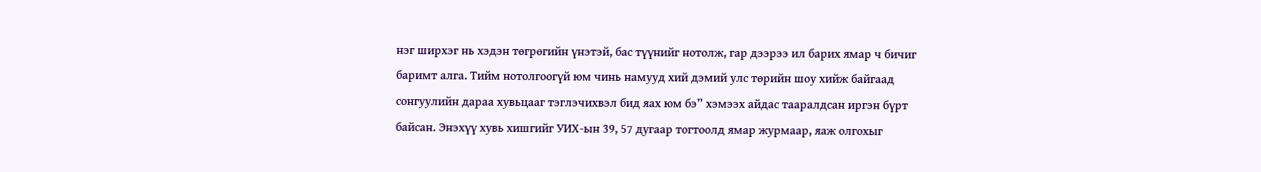нэг ширхэг нь хэдэн төгрөгийн үнэтэй, бас түүнийг нотолж, гар дээрээ ил барих ямар ч бичиг баримт алга. Тийм нотолгоогүй юм чинь намууд хий дэмий улс төрийн шоу хийж байгаад сонгуулийн дараа хувьцааг тэглэчихвэл бид яах юм бэ” хэмээх айдас тааралдсан иргэн бүрт байсан. Энэхүү хувь хишгийг УИХ-ын 39, 57 дугаар тогтоолд ямар журмаар, яаж олгохыг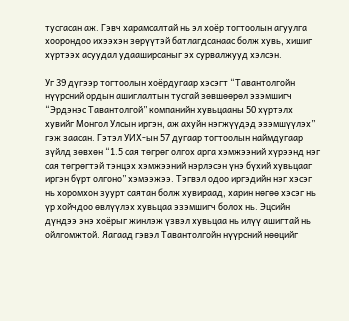тусгасан аж. Гэвч харамсалтай нь эл хоёр тогтоолын агуулга хоорондоо ихээхэн зөрүүтэй батлагдсанаас болж хувь, хишиг хүртээх асуудал удааширсаныг эх сурвалжууд хэлсэн.

Уг 39 дүгээр тогтоолын хоёрдугаар хэсэгт “Тавантолгойн нүүрсний ордын ашиглалтын тусгай зөвшөөрөл эзэмшигч “Эрдэнэс Тавантолгой” компанийн хувьцааны 50 хүртэлх хувийг Монгол Улсын иргэн, аж ахуйн нэгжүүдэд эзэмшүүлэх” гэж заасан. Гэтэл УИХ-ын 57 дугаар тогтоолын наймдугаар зүйлд зөвхөн “1.5 сая төгрөг олгох арга хэмжээний хүрээнд нэг сая төгрөгтэй тэнцэх хэмжээний нэрлэсэн үнэ бүхий хувьцааг иргэн бүрт олгоно” хэмээжээ. Тэгвэл одоо иргэдийн нэг хэсэг нь хоромхон зуурт саятан болж хувираад, харин нөгөө хэсэг нь үр хойчдоо өвлүүлэх хувьцаа эзэмшигч болох нь. Эцсийн дүндээ энэ хоёрыг жинлэж үзвэл хувьцаа нь илүү ашигтай нь ойлгомжтой. Яагаад гэвэл Тавантолгойн нүүрсний нөөцийг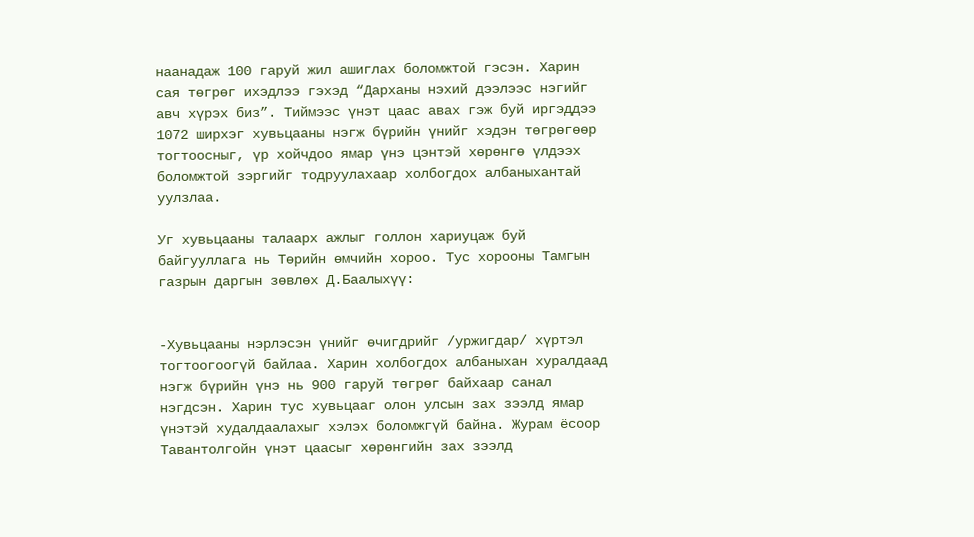наанадаж 100 гаруй жил ашиглах боломжтой гэсэн. Харин сая төгрөг ихэдлээ гэхэд “Дарханы нэхий дээлээс нэгийг авч хүрэх биз”. Тиймээс үнэт цаас авах гэж буй иргэддээ 1072 ширхэг хувьцааны нэгж бүрийн үнийг хэдэн төгрөгөөр тогтоосныг, үр хойчдоо ямар үнэ цэнтэй хөрөнгө үлдээх боломжтой зэргийг тодруулахаар холбогдох албаныхантай уулзлаа.

Уг хувьцааны талаарх ажлыг голлон хариуцаж буй байгууллага нь Төрийн өмчийн хороо. Тус хорооны Тамгын газрын даргын зөвлөх Д.Баалыхүү:


-Хувьцааны нэрлэсэн үнийг өчигдрийг /уржигдар/ хүртэл тогтоогоогүй байлаа. Харин холбогдох албаныхан хуралдаад нэгж бүрийн үнэ нь 900 гаруй төгрөг байхаар санал нэгдсэн. Харин тус хувьцааг олон улсын зах зээлд ямар үнэтэй худалдаалахыг хэлэх боломжгүй байна. Журам ёсоор Тавантолгойн үнэт цаасыг хөрөнгийн зах зээлд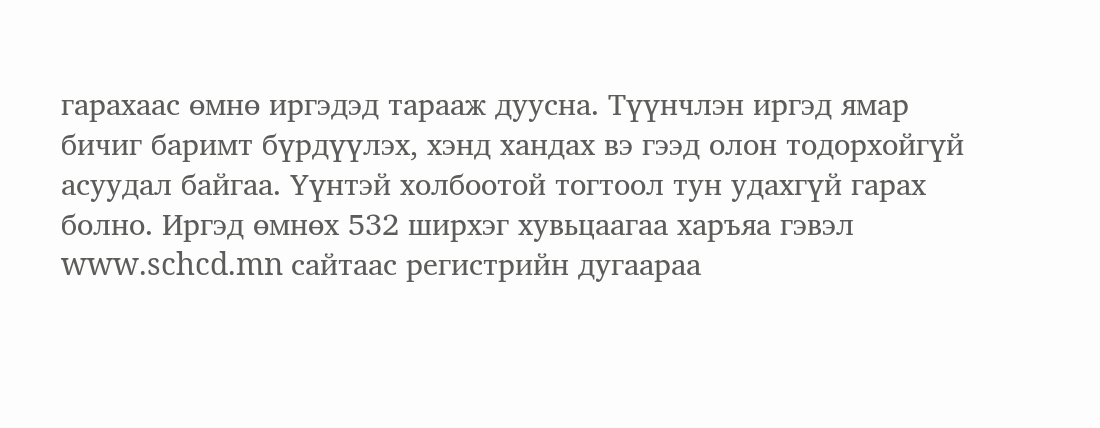гарахаас өмнө иргэдэд тарааж дуусна. Түүнчлэн иргэд ямар бичиг баримт бүрдүүлэх, хэнд хандах вэ гээд олон тодорхойгүй асуудал байгаа. Үүнтэй холбоотой тогтоол тун удахгүй гарах болно. Иргэд өмнөх 532 ширхэг хувьцаагаа харъяа гэвэл www.schcd.mn сайтаас регистрийн дугаараа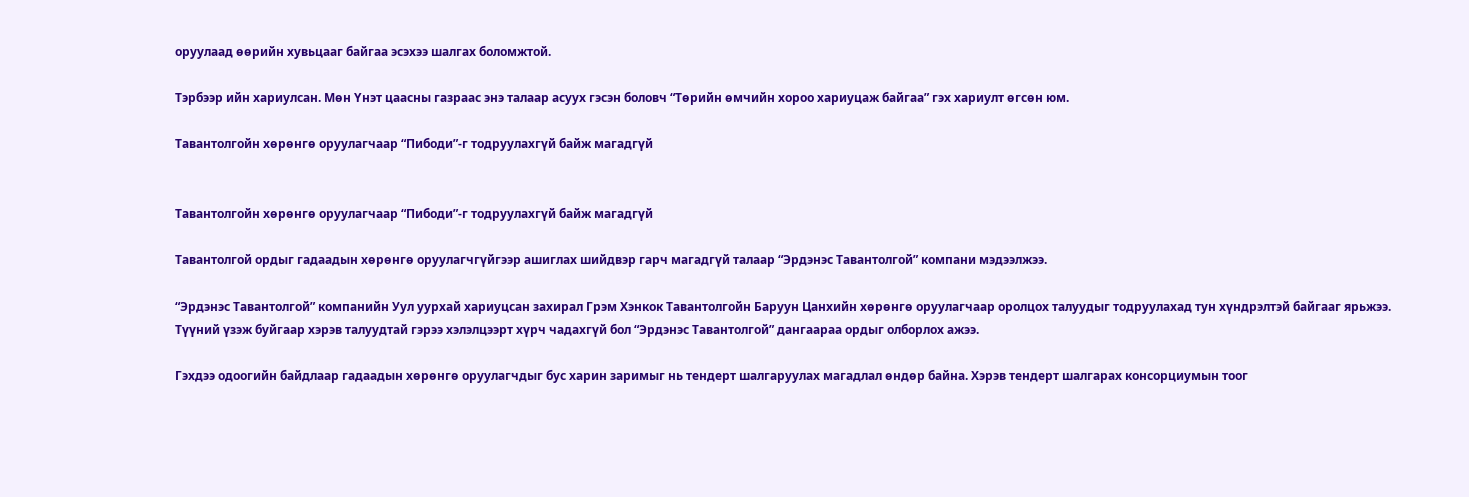оруулаад өөрийн хувьцааг байгаа эсэхээ шалгах боломжтой.

Тэрбээр ийн хариулсан. Мөн Үнэт цаасны газраас энэ талаар асуух гэсэн боловч “Төрийн өмчийн хороо хариуцаж байгаа” гэх хариулт өгсөн юм.

Тавантолгойн хөрөнгө оруулагчаар “Пибоди”-г тодруулахгүй байж магадгүй


Тавантолгойн хөрөнгө оруулагчаар “Пибоди”-г тодруулахгүй байж магадгүй

Тавантолгой ордыг гадаадын хөрөнгө оруулагчгүйгээр ашиглах шийдвэр гарч магадгүй талаар “Эрдэнэс Тавантолгой” компани мэдээлжээ.

“Эрдэнэс Тавантолгой” компанийн Уул уурхай хариуцсан захирал Грэм Хэнкок Тавантолгойн Баруун Цанхийн хөрөнгө оруулагчаар оролцох талуудыг тодруулахад тун хүндрэлтэй байгааг ярьжээ. Түүний үзэж буйгаар хэрэв талуудтай гэрээ хэлэлцээрт хүрч чадахгүй бол “Эрдэнэс Тавантолгой” дангаараа ордыг олборлох ажээ.

Гэхдээ одоогийн байдлаар гадаадын хөрөнгө оруулагчдыг бус харин заримыг нь тендерт шалгаруулах магадлал өндөр байна. Хэрэв тендерт шалгарах консорциумын тоог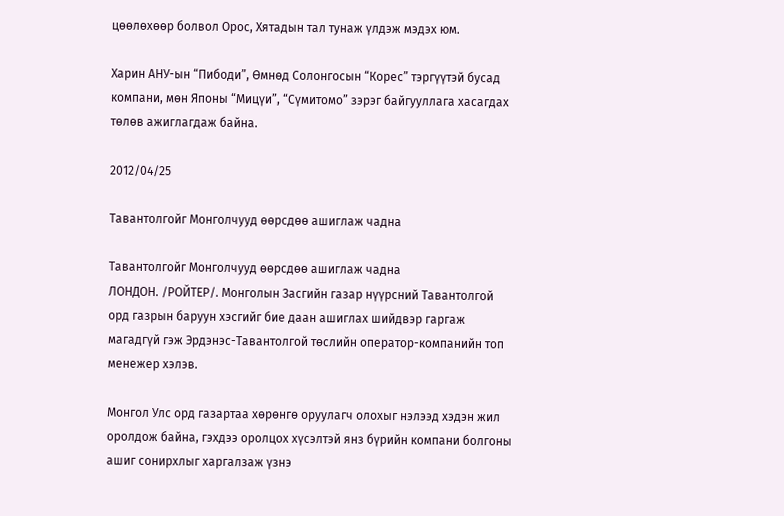цөөлөхөөр болвол Орос, Хятадын тал тунаж үлдэж мэдэх юм.

Харин АНУ-ын “Пибоди”, Өмнөд Солонгосын “Корес” тэргүүтэй бусад компани, мөн Японы “Мицүи”, “Сүмитомо” зэрэг байгууллага хасагдах төлөв ажиглагдаж байна.

2012/04/25

Тавантолгойг Монголчууд өөрсдөө ашиглаж чадна

Тавантолгойг Монголчууд өөрсдөө ашиглаж чадна
ЛОНДОН. /РОЙТЕР/. Монголын Засгийн газар нүүрсний Тавантолгой орд газрын баруун хэсгийг бие даан ашиглах шийдвэр гаргаж магадгүй гэж Эрдэнэс-Тавантолгой төслийн оператор-компанийн топ менежер хэлэв.

Монгол Улс орд газартаа хөрөнгө оруулагч олохыг нэлээд хэдэн жил оролдож байна, гэхдээ оролцох хүсэлтэй янз бүрийн компани болгоны ашиг сонирхлыг харгалзаж үзнэ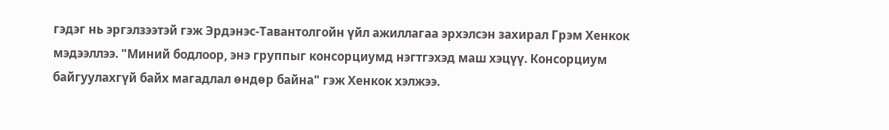гэдэг нь эргэлзээтэй гэж Эрдэнэс-Тавантолгойн үйл ажиллагаа эрхэлсэн захирал Грэм Хенкок мэдээллээ. "Миний бодлоор, энэ группыг консорциумд нэгтгэхэд маш хэцүү. Консорциум байгуулахгүй байх магадлал өндөр байна" гэж Хенкок хэлжээ.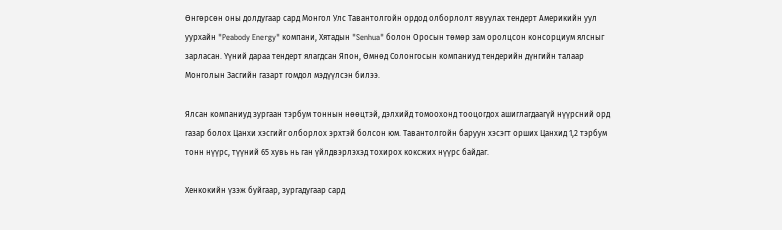Өнгөрсөн оны долдугаар сард Монгол Улс Тавантолгойн ордод олборлолт явуулах тендерт Америкийн уул уурхайн "Peabody Energy" компани, Хятадын "Senhua" болон Оросын төмөр зам оролцсон консорциум ялсныг зарласан. Үүний дараа тендерт ялагдсан Япон, Өмнөд Солонгосын компаниуд тендерийн дүнгийн талаар Монголын Засгийн газарт гомдол мэдүүлсэн билээ.

Ялсан компаниуд зургаан тэрбум тоннын нөөцтэй, дэлхийд томоохонд тооцогдох ашиглагдаагүй нүүрсний орд газар болох Цанхи хэсгийг олборлох эрхтэй болсон юм. Тавантолгойн баруун хэсэгт орших Цанхид 1,2 тэрбум тонн нүүрс, түүний 65 хувь нь ган үйлдвэрлэхэд тохирох коксжих нүүрс байдаг.

Хенкокийн үзэж буйгаар, зургадугаар сард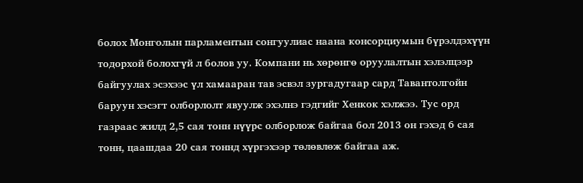болох Монголын парламентын сонгуулиас наана консорциумын бүрэлдэхүүн тодорхой болохгүй л болов уу. Компани нь хөрөнгө оруулалтын хэлэлцээр байгуулах эсэхээс үл хамааран тав эсвэл зургадугаар сард Тавантолгойн баруун хэсэгт олборлолт явуулж эхэлнэ гэдгийг Хенкок хэлжээ. Тус орд газраас жилд 2,5 сая тонн нүүрс олборлож байгаа бол 2013 он гэхэд 6 сая тонн, цаашдаа 20 сая тоннд хүргэхээр төлөвлөж байгаа аж.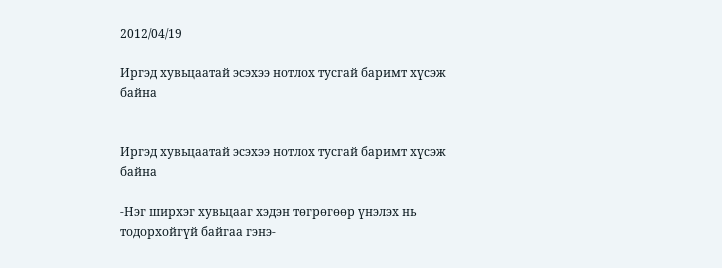2012/04/19

Иргэд хувьцаатай эсэхээ нотлох тусгай баримт хүсэж байна


Иргэд хувьцаатай эсэхээ нотлох тусгай баримт хүсэж байна

-Нэг ширхэг хувьцааг хэдэн төгрөгөөр үнэлэх нь тодорхойгүй байгаа гэнэ-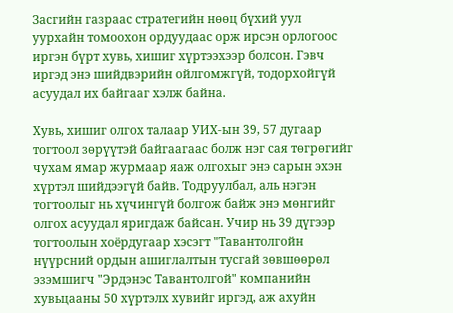Засгийн газраас стратегийн нөөц бүхий уул уурхайн томоохон ордуудаас орж ирсэн орлогоос иргэн бүрт хувь, хишиг хүртээхээр болсон. Гэвч иргэд энэ шийдвэрийн ойлгомжгүй, тодорхойгүй асуудал их байгааг хэлж байна.

Хувь, хишиг олгох талаар УИХ-ын 39, 57 дугаар тогтоол зөрүүтэй байгаагаас болж нэг сая төгрөгийг чухам ямар журмаар яаж олгохыг энэ сарын эхэн хүртэл шийдээгүй байв. Тодруулбал, аль нэгэн тогтоолыг нь хүчингүй болгож байж энэ мөнгийг олгох асуудал яригдаж байсан. Учир нь 39 дүгээр тогтоолын хоёрдугаар хэсэгт "Тавантолгойн нүүрсний ордын ашиглалтын тусгай зөвшөөрөл эзэмшигч "Эрдэнэс Тавантолгой" компанийн хувьцааны 50 хүртэлх хувийг иргэд, аж ахуйн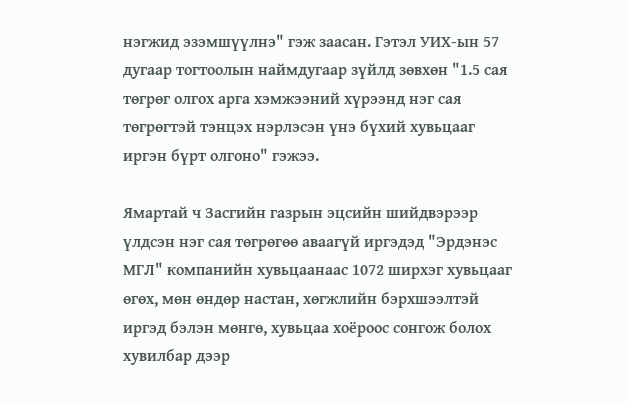нэгжид эзэмшүүлнэ" гэж заасан. Гэтэл УИХ-ын 57 дугаар тогтоолын наймдугаар зүйлд зөвхөн "1.5 сая төгрөг олгох арга хэмжээний хүрээнд нэг сая төгрөгтэй тэнцэх нэрлэсэн үнэ бүхий хувьцааг иргэн бүрт олгоно" гэжээ.

Ямартай ч Засгийн газрын эцсийн шийдвэрээр үлдсэн нэг сая төгрөгөө аваагүй иргэдэд "Эрдэнэс МГЛ" компанийн хувьцаанаас 1072 ширхэг хувьцааг өгөх, мөн өндөр настан, хөгжлийн бэрхшээлтэй иргэд бэлэн мөнгө, хувьцаа хоёроос сонгож болох хувилбар дээр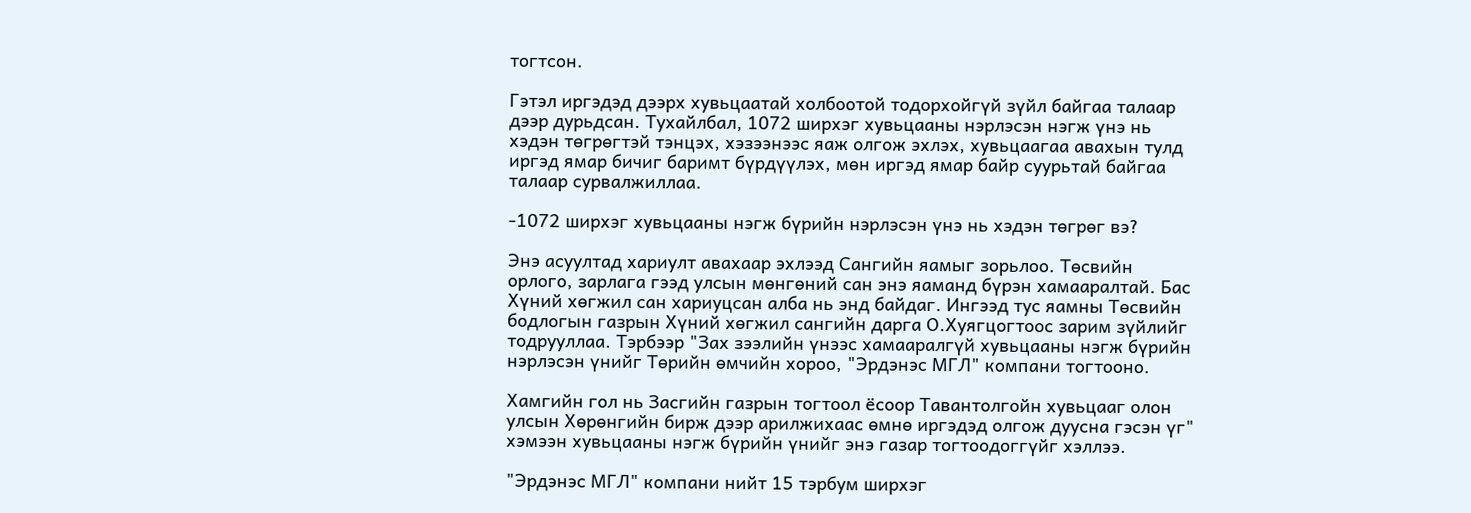тогтсон.

Гэтэл иргэдэд дээрх хувьцаатай холбоотой тодорхойгүй зүйл байгаа талаар дээр дурьдсан. Тухайлбал, 1072 ширхэг хувьцааны нэрлэсэн нэгж үнэ нь хэдэн төгрөгтэй тэнцэх, хэзээнээс яаж олгож эхлэх, хувьцаагаа авахын тулд иргэд ямар бичиг баримт бүрдүүлэх, мөн иргэд ямар байр суурьтай байгаа талаар сурвалжиллаа.

-1072 ширхэг хувьцааны нэгж бүрийн нэрлэсэн үнэ нь хэдэн төгрөг вэ?

Энэ асуултад хариулт авахаар эхлээд Сангийн яамыг зорьлоо. Төсвийн орлого, зарлага гээд улсын мөнгөний сан энэ яаманд бүрэн хамааралтай. Бас Хүний хөгжил сан хариуцсан алба нь энд байдаг. Ингээд тус яамны Төсвийн бодлогын газрын Хүний хөгжил сангийн дарга О.Хуягцогтоос зарим зүйлийг тодрууллаа. Тэрбээр "Зах зээлийн үнээс хамааралгүй хувьцааны нэгж бүрийн нэрлэсэн үнийг Төрийн өмчийн хороо, "Эрдэнэс МГЛ" компани тогтооно.

Хамгийн гол нь Засгийн газрын тогтоол ёсоор Тавантолгойн хувьцааг олон улсын Хөрөнгийн бирж дээр арилжихаас өмнө иргэдэд олгож дуусна гэсэн үг" хэмээн хувьцааны нэгж бүрийн үнийг энэ газар тогтоодоггүйг хэллээ.

"Эрдэнэс МГЛ" компани нийт 15 тэрбум ширхэг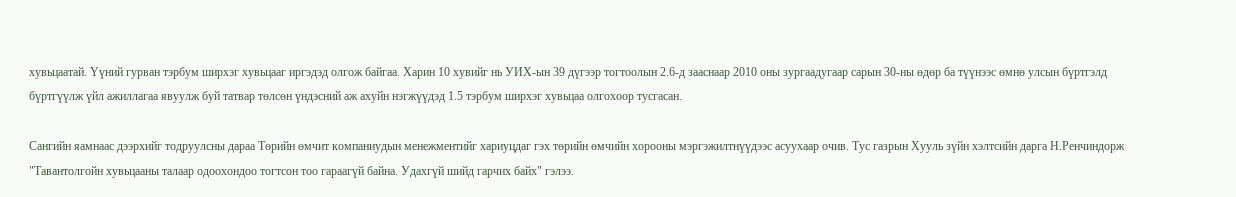хувьцаатай. Үүний гурван тэрбум ширхэг хувьцааг иргэдэд олгож байгаа. Харин 10 хувийг нь УИХ-ын 39 дүгээр тогтоолын 2.6-д зааснаар 2010 оны зургаадугаар сарын 30-ны өдөр ба түүнээс өмнө улсын бүртгэлд бүртгүүлж үйл ажиллагаа явуулж буй татвар төлсөн үндэсний аж ахуйн нэгжүүдэд 1.5 тэрбум ширхэг хувьцаа олгохоор тусгасан.

Сангийн яамнаас дээрхийг тодруулсны дараа Төрийн өмчит компаниудын менежментийг хариуцдаг гэх төрийн өмчийн хорооны мэргэжилтнүүдээс асуухаар очив. Тус газрын Хууль зүйн хэлтсийн дарга Н.Ренчиндорж "Тавантолгойн хувьцааны талаар одоохондоо тогтсон тоо гараагүй байна. Удахгүй шийд гарчих байх" гэлээ.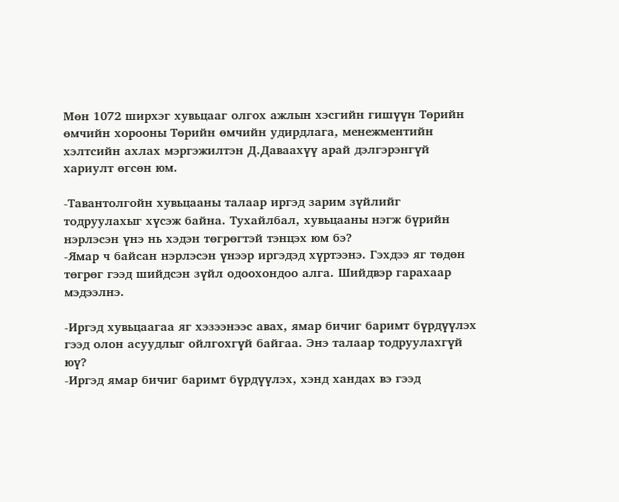Мөн 1072 ширхэг хувьцааг олгох ажлын хэсгийн гишүүн Төрийн өмчийн хорооны Төрийн өмчийн удирдлага, менежментийн хэлтсийн ахлах мэргэжилтэн Д.Даваахүү арай дэлгэрэнгүй хариулт өгсөн юм.

-Тавантолгойн хувьцааны талаар иргэд зарим зүйлийг тодруулахыг хүсэж байна. Тухайлбал, хувьцааны нэгж бүрийн нэрлэсэн үнэ нь хэдэн төгрөгтэй тэнцэх юм бэ?
-Ямар ч байсан нэрлэсэн үнээр иргэдэд хүртээнэ. Гэхдээ яг төдөн төгрөг гээд шийдсэн зүйл одоохондоо алга. Шийдвэр гарахаар мэдээлнэ.

-Иргэд хувьцаагаа яг хэзээнээс авах, ямар бичиг баримт бүрдүүлэх гээд олон асуудлыг ойлгохгүй байгаа. Энэ талаар тодруулахгүй юү?
-Иргэд ямар бичиг баримт бүрдүүлэх, хэнд хандах вэ гээд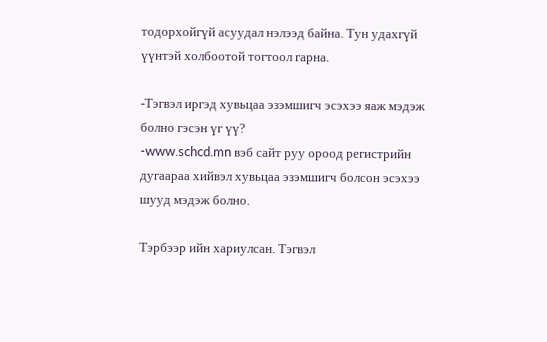тодорхойгүй асуудал нэлээд байна. Тун удахгүй үүнтэй холбоотой тогтоол гарна.

-Тэгвэл иргэд хувьцаа эзэмшигч эсэхээ яаж мэдэж болно гэсэн үг үү?
-www.schcd.mn вэб сайт руу ороод регистрийн дугаараа хийвэл хувьцаа эзэмшигч болсон эсэхээ шууд мэдэж болно.

Тэрбээр ийн хариулсан. Тэгвэл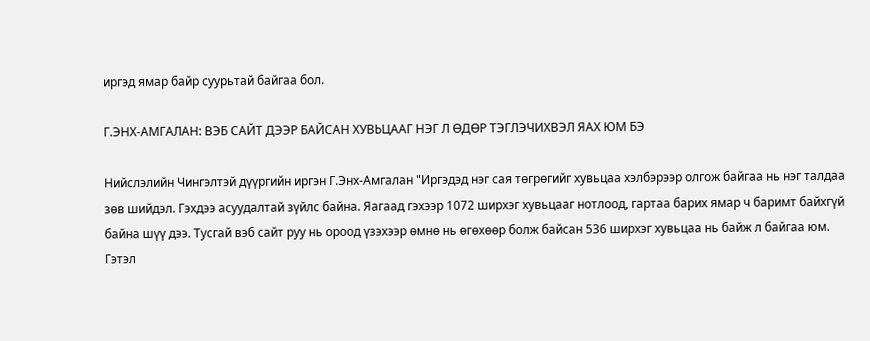иргэд ямар байр суурьтай байгаа бол.

Г.ЭНХ-АМГАЛАН: ВЭБ САЙТ ДЭЭР БАЙСАН ХУВЬЦААГ НЭГ Л ӨДӨР ТЭГЛЭЧИХВЭЛ ЯАХ ЮМ БЭ

Нийслэлийн Чингэлтэй дүүргийн иргэн Г.Энх-Амгалан "Иргэдэд нэг сая төгрөгийг хувьцаа хэлбэрээр олгож байгаа нь нэг талдаа зөв шийдэл. Гэхдээ асуудалтай зүйлс байна. Яагаад гэхээр 1072 ширхэг хувьцааг нотлоод, гартаа барих ямар ч баримт байхгүй байна шүү дээ. Тусгай вэб сайт руу нь ороод үзэхээр өмнө нь өгөхөөр болж байсан 536 ширхэг хувьцаа нь байж л байгаа юм. Гэтэл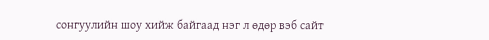сонгуулийн шоу хийж байгаад нэг л өдөр вэб сайт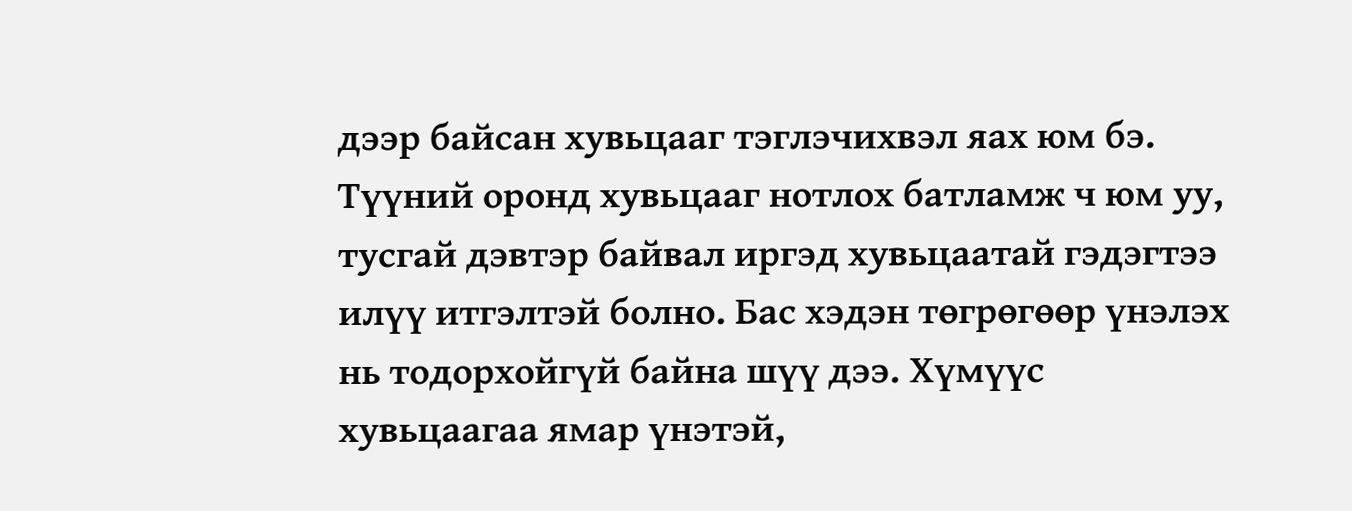дээр байсан хувьцааг тэглэчихвэл яах юм бэ. Түүний оронд хувьцааг нотлох батламж ч юм уу, тусгай дэвтэр байвал иргэд хувьцаатай гэдэгтээ илүү итгэлтэй болно. Бас хэдэн төгрөгөөр үнэлэх нь тодорхойгүй байна шүү дээ. Хүмүүс хувьцаагаа ямар үнэтэй,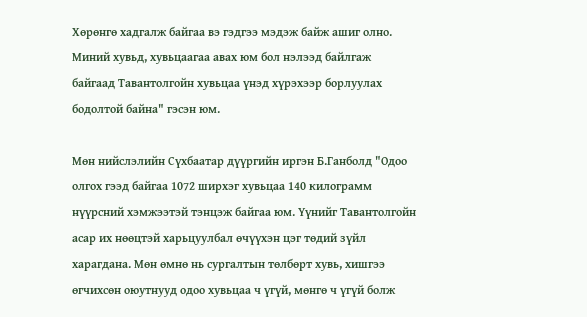Хөрөнгө хадгалж байгаа вэ гэдгээ мэдэж байж ашиг олно. Миний хувьд, хувьцаагаа авах юм бол нэлээд байлгаж байгаад Тавантолгойн хувьцаа үнэд хүрэхээр борлуулах бодолтой байна" гэсэн юм.

Мөн нийслэлийн Сүхбаатар дүүргийн иргэн Б.Ганболд "Одоо олгох гээд байгаа 1072 ширхэг хувьцаа 140 килограмм нүүрсний хэмжээтэй тэнцэж байгаа юм. Үүнийг Тавантолгойн асар их нөөцтэй харьцуулбал өчүүхэн цэг төдий зүйл харагдана. Мөн өмнө нь сургалтын төлбөрт хувь, хишгээ өгчихсөн оюутнууд одоо хувьцаа ч үгүй, мөнгө ч үгүй болж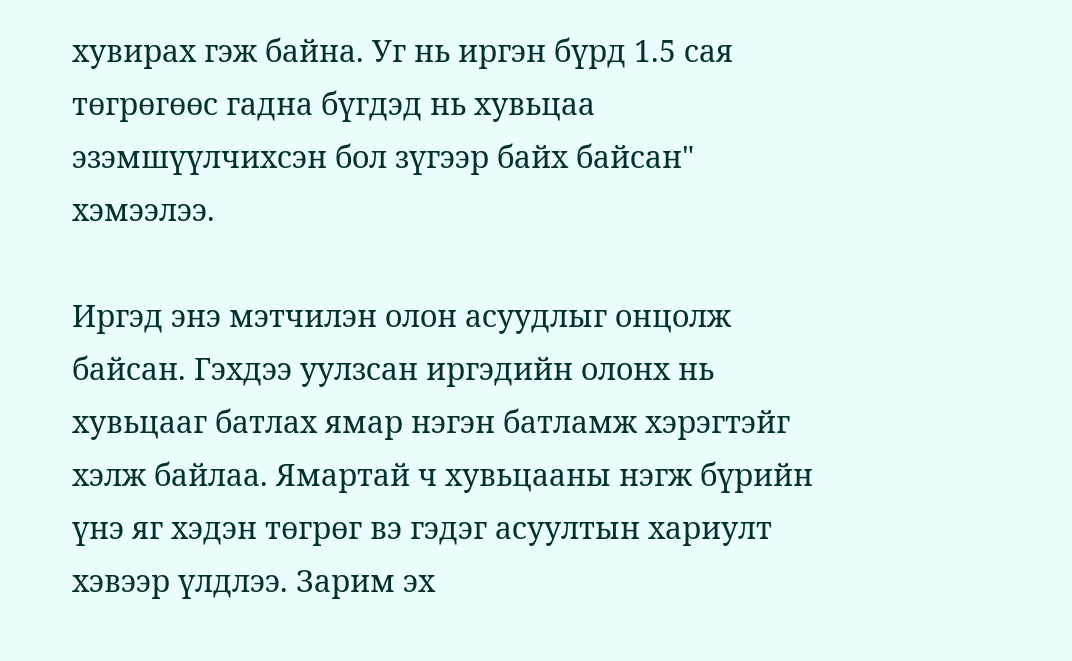хувирах гэж байна. Уг нь иргэн бүрд 1.5 сая төгрөгөөс гадна бүгдэд нь хувьцаа эзэмшүүлчихсэн бол зүгээр байх байсан" хэмээлээ.

Иргэд энэ мэтчилэн олон асуудлыг онцолж байсан. Гэхдээ уулзсан иргэдийн олонх нь хувьцааг батлах ямар нэгэн батламж хэрэгтэйг хэлж байлаа. Ямартай ч хувьцааны нэгж бүрийн үнэ яг хэдэн төгрөг вэ гэдэг асуултын хариулт хэвээр үлдлээ. Зарим эх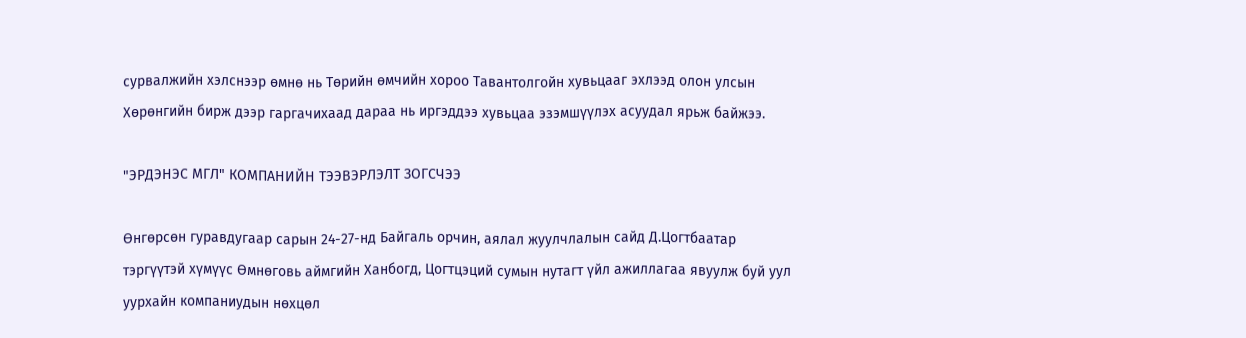сурвалжийн хэлснээр өмнө нь Төрийн өмчийн хороо Тавантолгойн хувьцааг эхлээд олон улсын Хөрөнгийн бирж дээр гаргачихаад дараа нь иргэддээ хувьцаа эзэмшүүлэх асуудал ярьж байжээ.

"ЭРДЭНЭС МГЛ" КОМПАНИЙН ТЭЭВЭРЛЭЛТ ЗОГСЧЭЭ

Өнгөрсөн гуравдугаар сарын 24-27-нд Байгаль орчин, аялал жуулчлалын сайд Д.Цогтбаатар тэргүүтэй хүмүүс Өмнөговь аймгийн Ханбогд, Цогтцэций сумын нутагт үйл ажиллагаа явуулж буй уул уурхайн компаниудын нөхцөл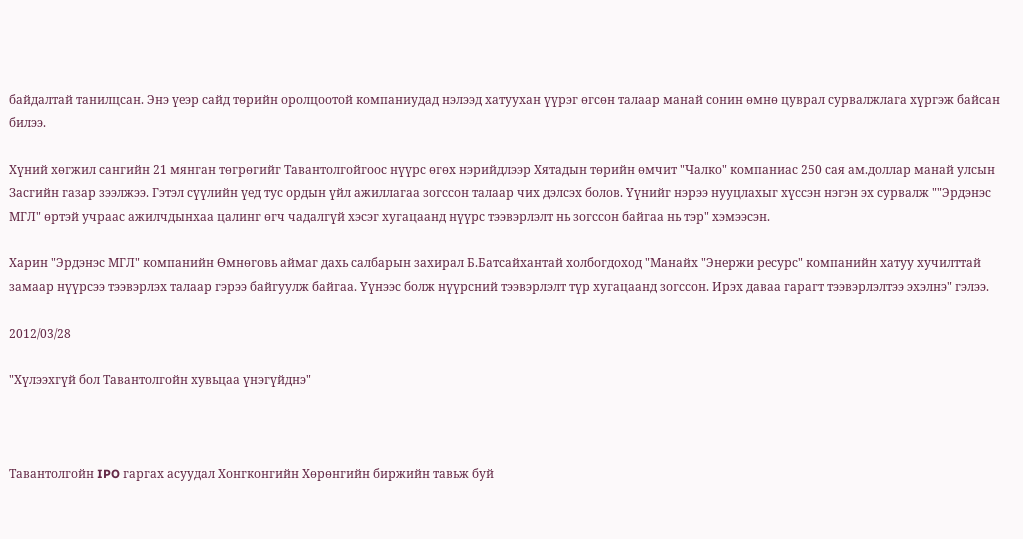байдалтай танилцсан. Энэ үеэр сайд төрийн оролцоотой компаниудад нэлээд хатуухан үүрэг өгсөн талаар манай сонин өмнө цуврал сурвалжлага хүргэж байсан билээ.

Хүний хөгжил сангийн 21 мянган төгрөгийг Тавантолгойгоос нүүрс өгөх нэрийдлээр Хятадын төрийн өмчит "Чалко" компаниас 250 сая ам.доллар манай улсын Засгийн газар зээлжээ. Гэтэл сүүлийн үед тус ордын үйл ажиллагаа зогссон талаар чих дэлсэх болов. Үүнийг нэрээ нууцлахыг хүссэн нэгэн эх сурвалж ""Эрдэнэс МГЛ" өртэй учраас ажилчдынхаа цалинг өгч чадалгүй хэсэг хугацаанд нүүрс тээвэрлэлт нь зогссон байгаа нь тэр" хэмээсэн.

Харин "Эрдэнэс МГЛ" компанийн Өмнөговь аймаг дахь салбарын захирал Б.Батсайхантай холбогдоход "Манайх "Энержи ресурс" компанийн хатуу хучилттай замаар нүүрсээ тээвэрлэх талаар гэрээ байгуулж байгаа. Үүнээс болж нүүрсний тээвэрлэлт түр хугацаанд зогссон. Ирэх даваа гарагт тээвэрлэлтээ эхэлнэ" гэлээ.

2012/03/28

"Хүлээхгүй бол Тавантолгойн хувьцаа үнэгүйднэ"



Тавантолгойн IPO гаргах асуудал Хонгконгийн Хөрөнгийн биржийн тавьж буй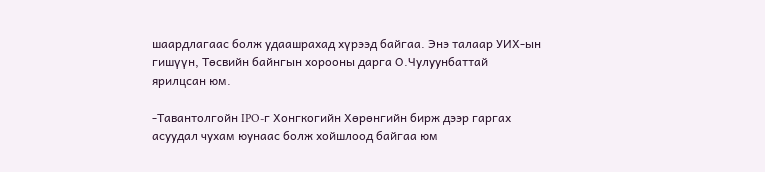шаардлагаас болж удаашрахад хүрээд байгаа. Энэ талаар УИХ-ын гишүүн, Төсвийн байнгын хорооны дарга О.Чулуунбаттай ярилцсан юм.

-Тавантолгойн IPO-г Хонгкогийн Хөрөнгийн бирж дээр гаргах асуудал чухам юунаас болж хойшлоод байгаа юм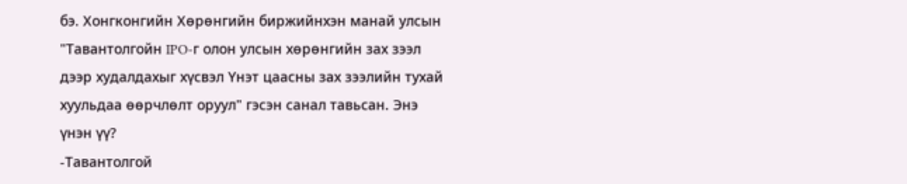бэ. Хонгконгийн Хөрөнгийн биржийнхэн манай улсын "Тавантолгойн IPO-г олон улсын хөрөнгийн зах зээл дээр худалдахыг хүсвэл Үнэт цаасны зах зээлийн тухай хуульдаа өөрчлөлт оруул" гэсэн санал тавьсан. Энэ үнэн үү?
-Тавантолгой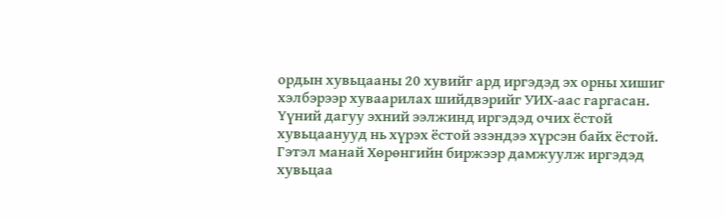ордын хувьцааны 20 хувийг ард иргэдэд эх орны хишиг хэлбэрээр хуваарилах шийдвэрийг УИХ-аас гаргасан. Үүний дагуу эхний ээлжинд иргэдэд очих ёстой хувьцаанууд нь хүрэх ёстой эзэндээ хүрсэн байх ёстой. Гэтэл манай Хөрөнгийн биржээр дамжуулж иргэдэд хувьцаа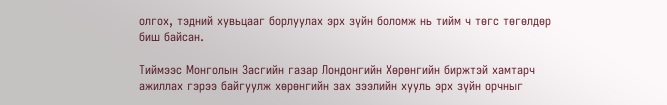олгох, тэдний хувьцааг борлуулах эрх зүйн боломж нь тийм ч төгс төгөлдөр биш байсан.

Тиймээс Монголын Засгийн газар Лондонгийн Хөрөнгийн биржтэй хамтарч ажиллах гэрээ байгуулж хөрөнгийн зах зээлийн хууль эрх зүйн орчныг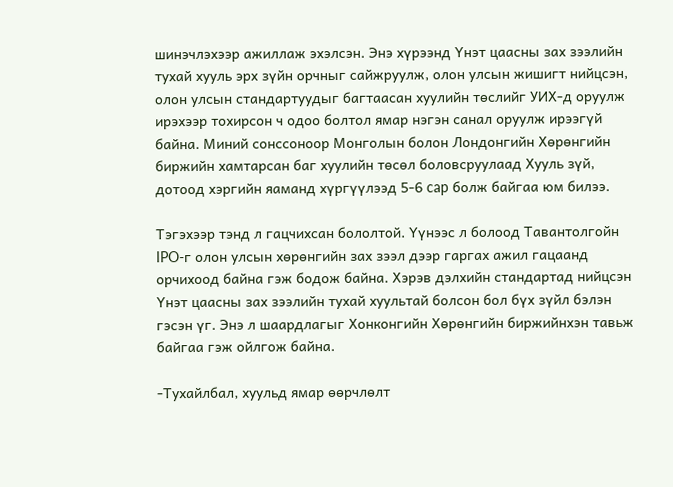шинэчлэхээр ажиллаж эхэлсэн. Энэ хүрээнд Үнэт цаасны зах зээлийн тухай хууль эрх зүйн орчныг сайжруулж, олон улсын жишигт нийцсэн, олон улсын стандартуудыг багтаасан хуулийн төслийг УИХ-д оруулж ирэхээр тохирсон ч одоо болтол ямар нэгэн санал оруулж ирээгүй байна. Миний сонссоноор Монголын болон Лондонгийн Хөрөнгийн биржийн хамтарсан баг хуулийн төсөл боловсруулаад Хууль зүй, дотоод хэргийн яаманд хүргүүлээд 5-6 cap болж байгаа юм билээ.

Тэгэхээр тэнд л гацчихсан бололтой. Үүнээс л болоод Тавантолгойн IPO-г олон улсын хөрөнгийн зах зээл дээр гаргах ажил гацаанд орчихоод байна гэж бодож байна. Хэрэв дэлхийн стандартад нийцсэн Үнэт цаасны зах зээлийн тухай хуультай болсон бол бүх зүйл бэлэн гэсэн үг. Энэ л шаардлагыг Хонконгийн Хөрөнгийн биржийнхэн тавьж байгаа гэж ойлгож байна.

-Тухайлбал, хуульд ямар өөрчлөлт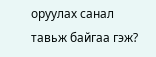оруулах санал тавьж байгаа гэж?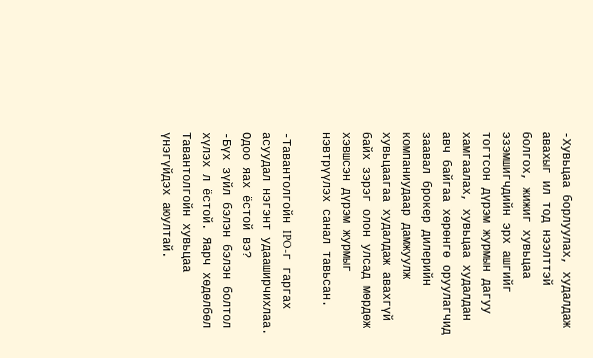-Хувьцаа борлуулах, худалдаж авахыг ил тод нээлттэй болгох, жижиг хувьцаа эзэмшигчдийн эрх ашгийг тогтсон дүрэм журмын дагуу хамгаалах, хувьцаа худалдан авч байгаа хөрөнгө оруулагчид заавал брокер дилерийн компаниудаар дамжуулж хувьцаагаа худалдаж авахгүй байх зэрэг олон улсад мөрдөж хэвшсэн дүрэм журмыг нэвтрүүлэх санал тавьсан.

-Тавантолгойн IPO-г гаргах асуудал нэгэнт удааширчихлаа. Одоо яах ёстой вэ?
-Бүх зүйл бэлэн бэлэн болтол хүлэх л ёстой. Яарч хөдөлбөл Тавантолгойн хувьцаа үнэгүйдэх аюултай.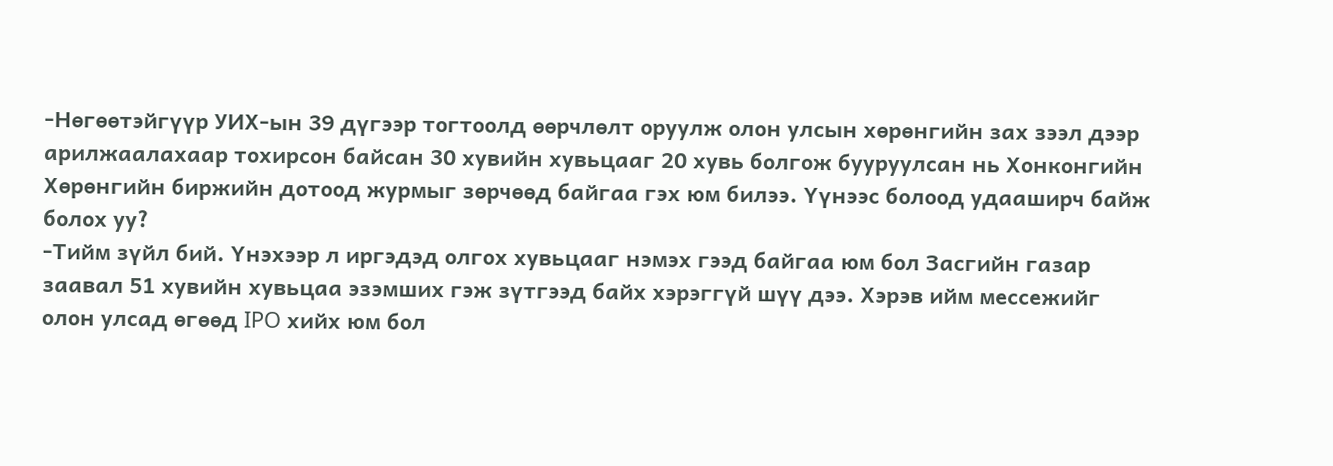-Нөгөөтэйгүүр УИХ-ын 39 дүгээр тогтоолд өөрчлөлт оруулж олон улсын хөрөнгийн зах зээл дээр арилжаалахаар тохирсон байсан 30 хувийн хувьцааг 20 хувь болгож бууруулсан нь Хонконгийн Хөрөнгийн биржийн дотоод журмыг зөрчөөд байгаа гэх юм билээ. Үүнээс болоод удааширч байж болох уу?
-Тийм зүйл бий. Үнэхээр л иргэдэд олгох хувьцааг нэмэх гээд байгаа юм бол Засгийн газар заавал 51 хувийн хувьцаа эзэмших гэж зүтгээд байх хэрэггүй шүү дээ. Хэрэв ийм мессежийг олон улсад өгөөд IPO хийх юм бол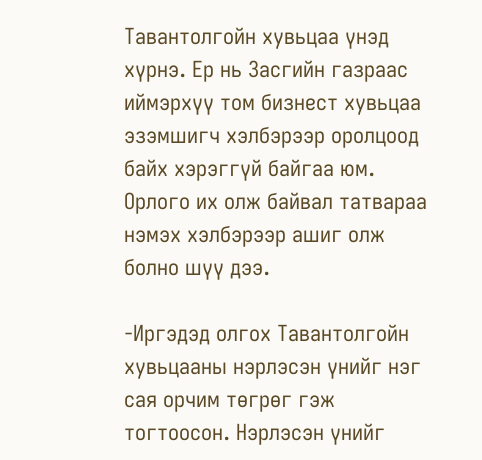Тавантолгойн хувьцаа үнэд хүрнэ. Ер нь Засгийн газраас иймэрхүү том бизнест хувьцаа эзэмшигч хэлбэрээр оролцоод байх хэрэггүй байгаа юм. Орлого их олж байвал татвараа нэмэх хэлбэрээр ашиг олж болно шүү дээ.

-Иргэдэд олгох Тавантолгойн хувьцааны нэрлэсэн үнийг нэг сая орчим төгрөг гэж тогтоосон. Нэрлэсэн үнийг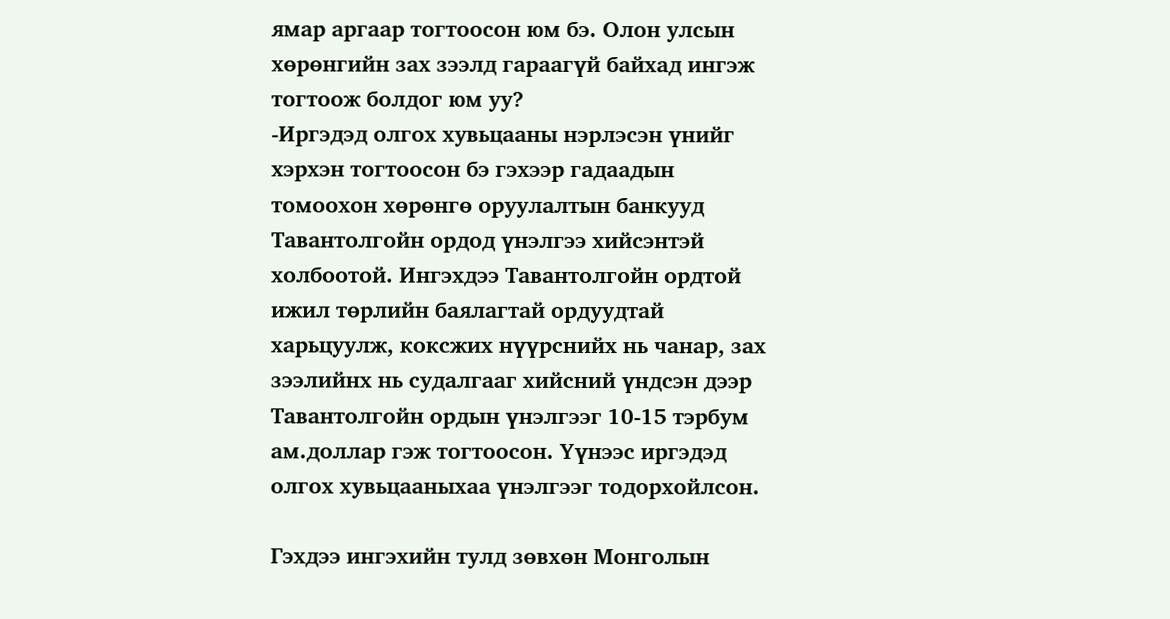ямар аргаар тогтоосон юм бэ. Олон улсын хөрөнгийн зах зээлд гараагүй байхад ингэж тогтоож болдог юм уу?
-Иргэдэд олгох хувьцааны нэрлэсэн үнийг хэрхэн тогтоосон бэ гэхээр гадаадын томоохон хөрөнгө оруулалтын банкууд Тавантолгойн ордод үнэлгээ хийсэнтэй холбоотой. Ингэхдээ Тавантолгойн ордтой ижил төрлийн баялагтай ордуудтай харьцуулж, коксжих нүүрснийх нь чанар, зах зээлийнх нь судалгааг хийсний үндсэн дээр Тавантолгойн ордын үнэлгээг 10-15 тэрбум ам.доллар гэж тогтоосон. Үүнээс иргэдэд олгох хувьцааныхаа үнэлгээг тодорхойлсон.

Гэхдээ ингэхийн тулд зөвхөн Монголын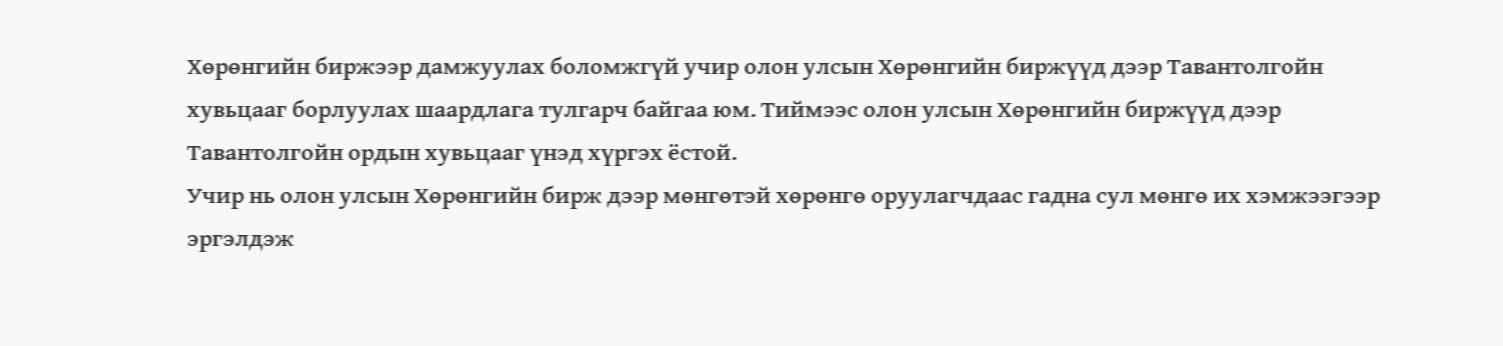Хөрөнгийн биржээр дамжуулах боломжгүй учир олон улсын Хөрөнгийн биржүүд дээр Тавантолгойн хувьцааг борлуулах шаардлага тулгарч байгаа юм. Тиймээс олон улсын Хөрөнгийн биржүүд дээр Тавантолгойн ордын хувьцааг үнэд хүргэх ёстой.
Учир нь олон улсын Хөрөнгийн бирж дээр мөнгөтэй хөрөнгө оруулагчдаас гадна сул мөнгө их хэмжээгээр эргэлдэж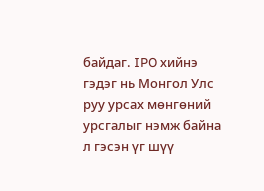байдаг. IPO хийнэ гэдэг нь Монгол Улс руу урсах мөнгөний урсгалыг нэмж байна л гэсэн үг шүү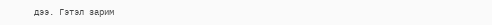дээ. Гэтэл зарим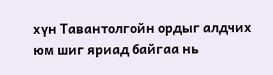хүн Тавантолгойн ордыг алдчих юм шиг яриад байгаа нь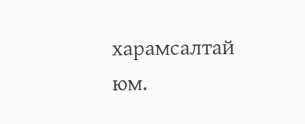харамсалтай юм.